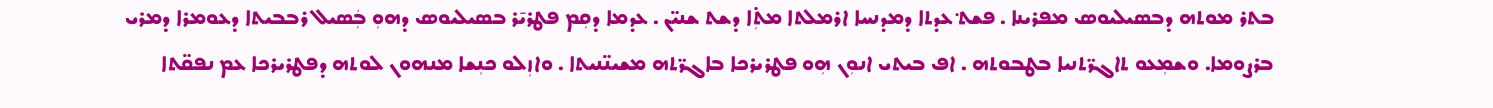ܒܬܪ ܡܘܬܗ ܕܒܣܝܠܝܘܣ ܡܦܪܝܢܐ . ܦܫܬ݀ ܥܕܬܐ ܕܡܕܢܚܐ ܐܪܡܠܬܐ ܡܬܼ̇ܐ ܕܫܬ ܫܢܝ̈ܢ . ܥܕܡܐ ܕܩܼܡ ܦܛܪܝ̄ܪ ܒܣܝܠܝܘܣ ܕܗܘܼ ܒܲܣܝܠ ܪܒܒܝܬܐ ܕܥܘܡܪܐ ܕܡܪܝ ܒܪܨܘܡܐ. ܘܫܡܼܥܘ ܬܐܓܪ̈ܬܢܝܐ ܒܛܒܘܬܗ . ܐܦ ܒܝܬܝ ܐܢܘܼܢ ܗܼܘ ܦܛܪܝܪܟܐ ܒܐܓܪ̈ܬܗ ܡܫܝܢ̈ܢܝܬܐ . ܘܐܙܼܠܘ ܟܢܼܫܐ ܡܢܗܘܢ ܠܘܬܗ ܕܦܛܪܝܪܟܐ ܥܡ ܢܦܩ̈ܬܐ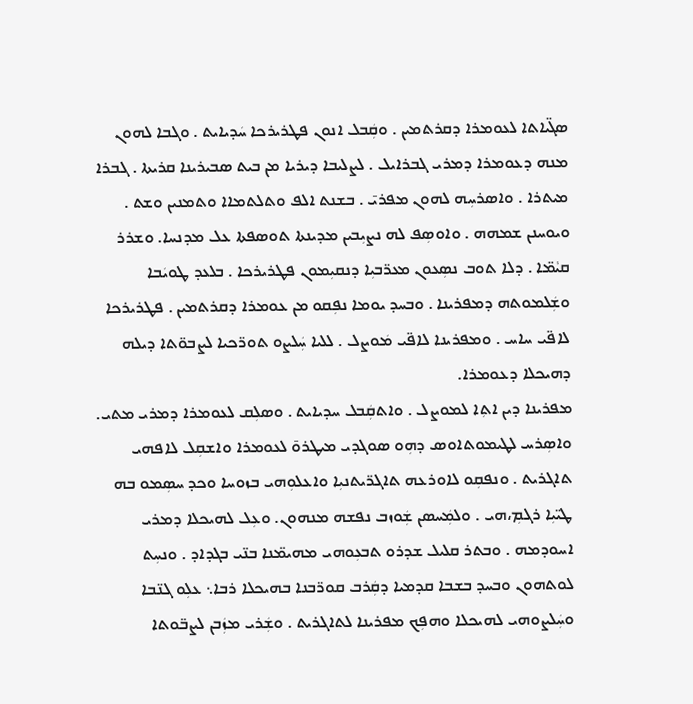ܣܓ̈ܝܐܬܐ ܠܥܘܡܪܐ ܕܩܪܬܡܝܢ . ܘܩܲܒܠ ܐܢܘܢ ܦܛܪܝܪܟܐ ܚܿܕܝܐܝܬ . ܘܓܒܐ ܠܗܘܢ ܡܢܗ ܕܥܘܡܪܐ ܕܡܪܝ ܓܒܪܐܝܠ . ܠܨܠܝܒܐ ܕܝܪܝܐ ܡܢ ܒܝܬ ܣܒܝܪܝܢܐ ܩܪܝܬܐ . ܓܒܪܐ ܡܝܬܪܐ . ܘܐܣܪܚܼܗ ܠܗܘܢ ܡܦܪܝ̄ . ܒܫܢܬ ܐܠܦ ܘܬܠܬܡܐܐ ܘܬܡܢܝܢ ܘܫܬ . ܘܝܘܚܢܢ ܫܡܗܗ . ܘܐܘܣܼܦ ܠܗ ܢܨܝܼܒܝܢ ܡܕܝܢܬܐ ܬܘܣܦܬܐ ܥܠ ܡܕܢܚܐ. ܘܫܪܪ ܩܝܵܡ̈ܐ . ܕܠܐ ܬܘܒ ܢܣܼܥܘܢ ܡܥܪ̈ܒܝܼܐ ܕܢܩܝܼܡܘܢ ܦܛܪܝܪܟܐ . ܒܠܥܕ ܛܘܝܿܒܐ ܘܫܲܠܡܘܬܗ ܕܡܦܪܝܢܐ . ܘܒܚܕ ܝܘܡܐ ܢܦܼܩܘ ܡܢ ܥܘܡܪܐ ܕܩܪܬܡܝܢ . ܦܛܪܝܪܟܐ ܠܐܦ̈ܝ ܚܐܚ . ܘܡܦܪܝܢܐ ܠܐܦ̈ܝ ܡܿܘܨܠ . ܠܠܝܐ ܚܲܠܨܘ ܬܘܪ̈ܟܝܐ ܠܨܒܘ̈ܬܐ ܕܝܠܗ ܕܗܝܟܠܐ ܕܥܘܡܪܐ.
ܡܦܪܝܢܐ ܕܝܢ ܐܬܼܐ ܠܡܘܨܠ . ܘܐܬܩܲܒܠ ܚܕܝܐܝܬ . ܘܣܠܼܩ ܠܥܘܡܪܐ ܕܡܪܝ ܡܬܝ. ܘܐܣܼܪܚ ܠܛܝܡܘܬܐܘܣ ܕܗܼܘ ܣܘܓܕܝ ܡܝܛܪܘ̄ ܠܥܘܡܪܐ ܘܐܫܩܼܠ ܠܐܦܗܝ ܬܐܓܪܝܬ . ܘܢܦܩܼܘ ܠܐܘܪܥܗ ܬܐܓܪ̈ܝܬܢܝܼܐ ܘܐܥܠܘܼܗܝ ܒܙܘܚܐ ܘܟܕ ܚܣܼܡܘ ܒܗ ܛܝ̈ܝܼܐ ܪܓܡܼ،ܗܝ . ܘܠܡܲܚܣܢ ܫܲܘܙܒ ܢܦܫܗ ܡܢܗܘܢ. ܘܥܼܠ ܠܗܝܟܠܐ ܕܡܪܝ ܐܚܘܕܡܗ . ܘܒܬܪ ܩܠܝܠ ܫܕܪܘ ܬܒܥܼܘܗܝ ܡܗܝܡ̈ܢܐ ܒܢ̈ܝ ܒܓܕܐܕ . ܘܢܚܼܬ ܠܘܬܗܘܢ ܘܒܚܕ ܒܫܒܐ ܩܕܡܝܐ ܕܩܲܪܒ ܩܘܪ̈ܒܢܐ ܒܗܝܟܠܐ ܪܒܐ܆ ܥܠܼܘ ܓܢ̈ܒܐ ܘܚܲܠܨܘܗܝ ܠܗܝܟܠܐ ܘܗܦܼܟ ܡܦܪܝܢܐ ܠܬܐܓܪܝܬ . ܘܫܲܪܝ ܡܙܲܒܢ ܠܨܒ̈ܘܬܐ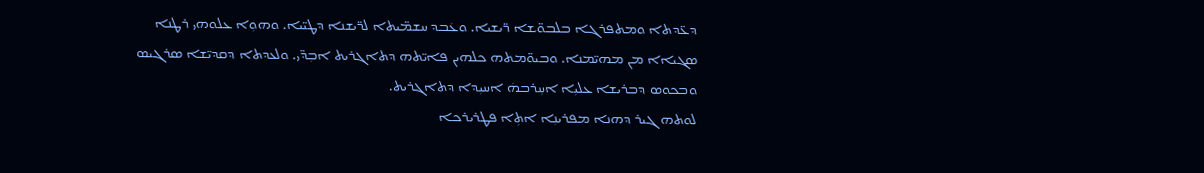ܕܥ̈ܕܬܐ ܘܡܬܦܪܓܐ ܒܠܒܘ̈ܫܐ ܪ̈ܝܫܝܐ. ܘܥܿܒܕ ܚܫܡ̈ܝܬܐ ܠܪ̈ܝܫܢܐ ܕܛܝ̈ܝܐ. ܘܗܘܼܐ ܥܠܘܗܝ ܪܛܢܐ ܣܓܝܐܐ ܡܢ ܡܗܝ̈ܡܢܐ. ܘܒܝܘ̈ܡܬܗ ܟܠܗܝܢ ܦܐܝ̈ܬܗ ܕܬܐܓܪܝܬ ܐܒܼܕ̈ܝ. ܘܠܥܕܬܐ ܕܩܕܝ̈ܫܐ ܣܪܓܝܣ ܘܒܟܘܣ ܕܒܪܝܫܐ ܥܠܝܼܐ ܐܚܼܪܒܗܿ ܐܚܝܼܕܐ ܕܬܐܓܪܝܬ.
ܠܘܬܗ ܓܝܪ ܕܗܢܐ ܡܦܪܝܢܼܐ ܐܬܼܐ ܦܛܪܝܪܟܐ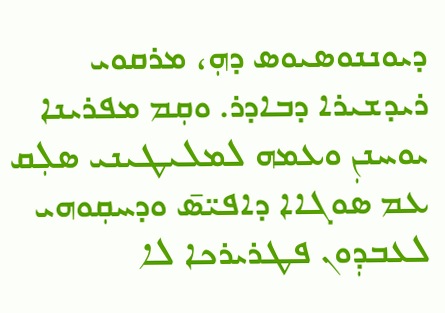ܕܝܘܢܢܘܣܝܘܣ ܕܗܼ، ܡܪܩܘܝ ܪܝܕܫܝܪܐ ܕܒܐܕܪ. ܘܩܼܡ ܡܦܪܝܢܐ ܝܘܚܢܢܼ ܘܥܡܗ ܠܡܠܝܛܝܢܝ ܣܠܼܩ ܥܡ ܣܘܓܐܐ ܕܐܦܝ̈ܣ̄ ܘܕܚܩܼܘܗܝ ܠܥܒܕܼܘܢ ܦܛܪܝܪܟܐ ܠܐ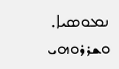ܢܡܘܣܝܐ. ܘܫܪܪܘܗܝ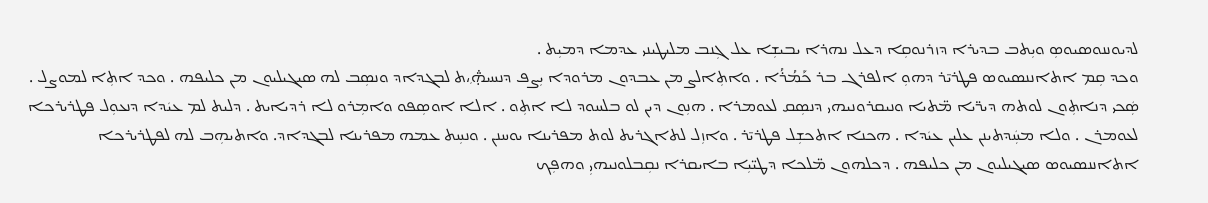ܠܕܝܘܢܢܘܣܝܘܣܼ ܘܝܼܬܒ ܒܕܝܪܐ ܕܙܪܢܘܩܼܐ ܕܥܠ ܢܗܪܐ ܝܒܝܫܼܐ ܥܠ ܓܼܢܒ ܡܠܝܛܝܢܝ ܥܕܡܐ ܕܡܝܼܬ .
ܘܟܕ ܩܼܡ ܐܬܐܢܢܣܝܘܣ ܦܛܪܝ̄ܪ ܕܗܘܼ ܐܠܦܪܓ ܒܪ ܟܰܡܳܪܳܐ . ܘܐܬܼܐܠܨ ܡܢ ܥܒܕܘܢ ܡܪܘܕܐ ܝܼܨܦ ܕܢܚܞܼ،ܬ ܠܒܓܕܐܕ ܘܢܣܼܒ ܠܗ ܣܝܓܝܠܝܘܢ ܡܢ ܟܠܝܦܗ . ܘܟܕ ܐܬܼܐ ܠܡܘܨܠ . ܣܲܟܝ ܕܢܐܬܼܘܢ ܠܘܬܗ ܕܝܪ̈ܝܐ ܡ̈ܬܝܐ ܘܢܝܩܪܘܢܝܗܝ ܕܢܣܼܩ ܠܥܘܡܪܐ . ܗܢܼܘܢ ܕܝܢ ܠܘ ܒܠܚܘܕ ܠܐ ܐܬܼܘ . ܐܠܐ ܐܘܣܼܦܘ ܘܐܡܼܪܘ ܠܐ ܪܕܝܐܝܬ . ܕܠܝܬ ܠܡ ܥܝܿܕܐ ܕܢܥܘܼܠ ܦܛܪܝܪܟܐ ܠܥܘܡܪܢ . ܘܠܐ ܡܚܲܕܬܝܢܢ ܥܠܝܢ ܥܝܿܕܐ . ܗܟܢܐ ܐܬܟܫܼܠ ܦܛܪܝ̄ܪ . ܘܐܙܼܠ ܠܬܐܓܪܝܬ ܠܘܬ ܡܦܪܝܢܐ ܝܘܚܢܢ . ܘܢܚܼܬ ܥܡܗ ܡܦܪܝܢܐ ܠܒܓܕܐܕ. ܘܐܬܝܗܼܒ ܠܗ ܠܦܛܪܝܪܟܐ ܐܬܐܢܢܣܝܘܣ ܣܝܓܝܠܝܘܢ ܡܢ ܟܠܝܦܗ . ܕܟܠܗܘܢ ܡ̈ܠܟܐ ܕܛܝ̈ܝܼܐ ܒܐܝܩܪܐ ܢܩܼܒܠܘܢܝܗܝܼ ܘܗܦܼܟ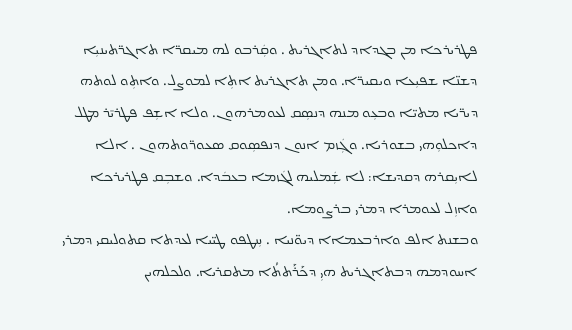ܦܛܪܝܪܟܐ ܡܢ ܒܓܕܐܕ ܠܬܐܓܪܝܬ . ܘܩܲܪܒܘ ܠܗ ܡܝܩܪ̈ܐ ܬܐܓܪ̈ܬܝܢܝܼܐ ܕܫܢ̈ܐ ܫܦܝܼܥܐ ܘܝܩܝܪ̈ܐ. ܘܡܢ ܬܐܓܪܝܬ ܐܬܼܐ ܠܡܘܨܠ. ܘܐܬܼܘ ܠܘܬܗ ܕܝܪ̈ܝܐ ܡܬܝ̈ܐ ܘܒܥܼܘ ܡܢܗ ܕܢܣܼܩ ܠܥܘܡܪܗܘܢ. ܘܠܐ ܐܫܼܦ ܦܛܪܝ̄ܪ ܡܛܠ ܕܐܟܠܘܼܗܝ ܒܫܘܪܝܐ. ܘܓܲܙܡ ܐܢܘܢ ܕܢܦܣܼܘܩ ܣܥܘܪ̈ܘܬܗܘܢ . ܐܠܐ ܠܐܝܼܩܪܗ ܕܩܕܝܫܐ: ܠܐ ܫܲܡܠܝܗ ܠܓܿܙܡܐ ܒܥܒܿܕܐ. ܘܫܒܼܩ ܦܛܪܝܪܟܐ ܘܐܙܼܠ ܠܥܘܡܪܐ ܕܡܪܝ ܒܪܨܘܡܐ.
ܘܒܫܢܬ ܐܠܦ ܘܐܪܒܥܡܐܐ ܕܝܘ̈ܢܝܐ . ܚܼܛܦܘ ܛܝ̈ܝܐ ܠܥܕܬܐ ܩܬܘܠܝܩܝ ܕܡܪܝ ܐܚܘܕܡܗ ܕܒܬܐܓܪܝܬ ܗܝܼ ܕܟܰܪܰܬܬܳܐ ܡܬܩܪܝܐ. ܘܠܟܠܗܝܢ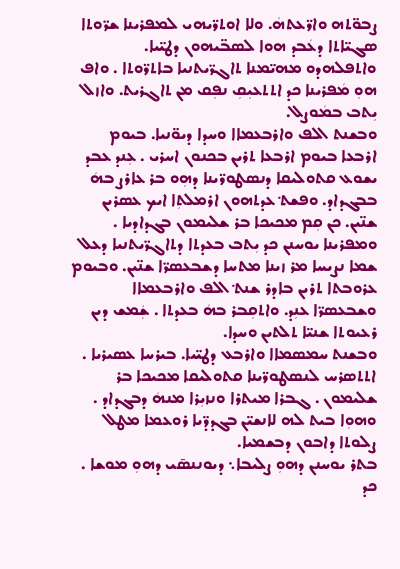ܨܒܘ̈ܬܗ ܘܐܪ̈ܥܬܗܿ. ܘܠܐ ܐܘܬܪ̈ܝܗܝ ܠܡܦܪܝܢܐ ܫܪ̈ܘܬܐ ܣܓܝ̈ܐܬܐ ܕܥܿܒܕ ܗܘܐ ܠܣܒ̈ܝܗܘܢ ܕܛܝ̈ܝܐ. ܘܐܬܦܠܗܕܘ ܡܗܝ̈ܡܢܐ ܬܐܓܪ̈ܝܬܢܝܐ ܒܐܬܪ̈ܘܬܐ . ܘܐܦ ܗܘܼ ܡܿܦܪܝܢܐ ܟܕ ܐܬܬܥܝܼܩܼ ܢܦܼܩ ܡܢ ܬܐܓܪܝܬ. ܘܐܙܠ ܝܼܬܒ ܒܡܿܘܨܠ.
ܘܒܫܢܬ ܐܠܦ ܘܐܪܒܥܡܐܐ ܘܚܕܐ ܕܝܘ̈ܢܝܐ. ܒܝܘܡ ܐܪܒܥܐ ܒܝܘܡ ܐܪܒܥܐ ܬܪܝܢ ܒܟܢܘܢ ܐܚܪܝ . ܥܼܢܕ ܥܒܕ ܝܫܘܥ ܩܬܘܠܝܩܐ ܕܢܣܛܘܪ̈ܝܢܐ ܕܗܼܘ ܒܪ ܥܐܪܨ ܒܗܿ ܒܒܓܕܐܕ. ܘܦܫܬ݀ ܥܕܬܗܘܢ ܐܪܡܠܬܼܐ ܐܝܟ ܥܣܪܝܢ ܫܢ̈ܝܢ. ܟܢ ܩܼܡ ܡܟܝܟܐ ܒܪ ܫܠܝܡܘܢ ܒܓܕܐܕܝܐ .
ܘܡܦܪܝܢܐ ܝܘܚܢܢ ܟܕ ܝܼܬܒ ܒܥܕܬܐ ܕܬܐܓܪ̈ܝܬܢܝܐ ܕܥܠ ܫܡܐ ܢܨܝܚܐ ܡܪ ܙܝܢܐ ܡܬܚܐ ܕܫܒܥܣܪ̈ܐ ܫܢ̈ܝܢ. ܘܒܝܘܡ ܥܪܘܒܬܐ ܬܪܝܢ ܒܐܕܪ ܫܢܬ݀ ܐܠܦ ܘܐܪܒܥܡܐܐ
ܘܫܒܥܣܪ̈ܐ ܥܢܼܕ. ܘܐܬܩܼܒܪ ܒܗܿ ܒܥܕܬܐ . ܫܲܡܫ ܕܝܢ ܪܥܝܘܬܐ ܫܢܝ̈ܐ ܬܠܬܝܢ ܘܚܕܐ.
ܘܒܫܢܬ ܚܡܣܡܐܐ ܘܐܪܒܥ ܕܛܝ̈ܝܐ. ܒܝܪܚܐ ܥܣܝܪܝܐ . ܐܬܬܣܪܚ ܠܢܣܛܘܪ̈ܝܢܐ ܩܬܘܠܝܩܐ ܡܟܝܟܐ ܒܪ ܫܠܝܡܘܢ . ܓܒܪܐ ܡܝܬܪܐ ܘܢܙܝܼܪܐ ܡܢܗܿ ܕܒܓܕܐܕ . ܘܗܘܼܐ ܒܝܬ ܠܗ ܠܐܢܫܝ̈ܢ ܒܓܕܕ̈ܝܐ ܪܘܥܡܐ ܡܛܠ ܨܠܘܬܐ ܕܐܒܘܢ ܕܒܫܡܝܐ.
ܒܬܪ ܝܘܚܢܢ ܕܗܘܼ ܨܠܝܒܐ܆ ܕܝܘܢܢܣ̄ܝ ܕܗܘܼ ܡܘܫܐ .
ܟܕ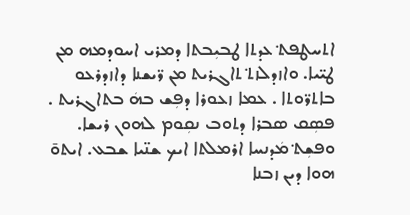ܐܬܚܛܦܬ݀ ܥܕܬܐ ܛܒܝܼܒܬܐ ܕܡܪܝ ܐܚܘܕܡܗ ܡܢ ܛܝ̈ܝܐ. ܘܐܙܕܠܙܬ݀ ܬܐܓܪܝܬ ܡܢ ܪ̈ܝܫܢܐ ܕܐܙܕܪܥܘ ܒܐܬܪ̈ܘܬܐ . ܥܡܐ ܙܥܘܪܐ ܕܦܼܫ ܒܗܿ ܒܬܐܓܪܝܬ . ܦܣܼܩ ܣܒܪܐ ܕܬܘܒ ܢܩܼܘܡ ܠܗܘܢ ܪܝܫܐ. ܘܦܫܼܬ݀ ܡܿܕܢܚܐ ܐܪܡܠܬܐ ܐܝܟ ܫܢ̈ܝܐ ܫܒܥ. ܐܝܬܘ̄ ܗܘܐ ܕܝܢ ܙܒܢܐ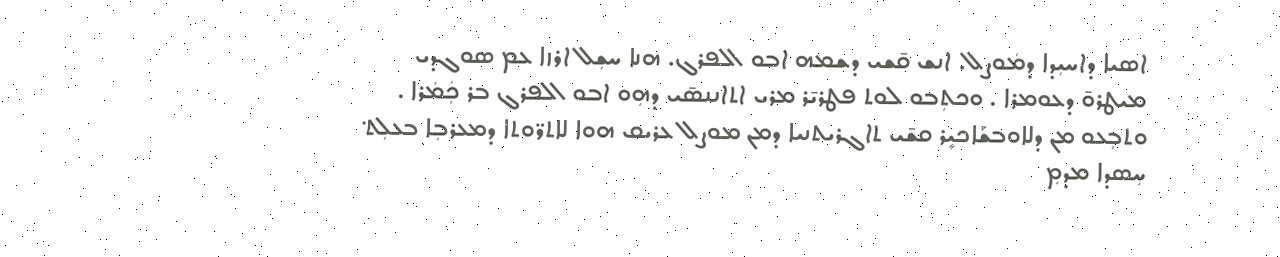ܐܣܝܐ ܕܐܚܝܼܕܐ ܕܡܿܘܨܠ. ܐܢܫ ܩ̄ܫܝ ܕܫܡܗ ܐܒܘ ܐܠܦܪܓ. ܗܢܐ ܚܫܼܠ ܐܪܙܐ ܥܡ ܣܘܓܕܝ ܡܝܛܪܘ̄ ܕܥܘܡܪܐ . ܘܟܬܼܒܘ ܠܘܬ ܦܛܪܝ̄ܪ ܡܪܝ ܐܬܐܢܢܣ̄ܝ ܕܗܼܘ ܐܒܘ ܐܠܦܪܓ ܒܪ ܟܲܡܿܪܐ . ܘܬܒܼܥܘ ܡܢ ܕܠܐܘܒܫܰܐܟܝܻܪ ܩܫ̄ܝ ܬܐܓܪܝܬܢܝܐ ܕܡܢ ܡܘܨܠ ܥܪܝܩ ܗܘܐ ܠܐܬܪ̈ܘܬܐ ܕܡܥܪܒܼܐ ܒܥܠܼܬ݀ ܚܼܣܕܐ ܡܕܡܼ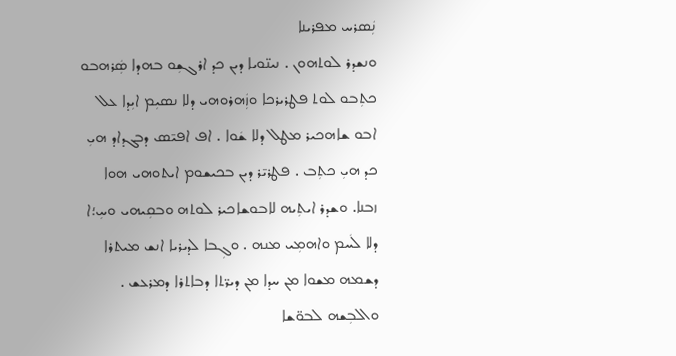ܢܲܣܪܚ ܡܦܪܝܢܐ
ܘܢܫܕܪ ܠܘܬܗܘܢ . ܢܝܢ̈ܘܝܐ ܕܝܢ ܟܕ ܐܪܓܫܼܘ ܒܗܕܐ ܣܲܪܗܒܘ ܟܬܼܒܘ ܠܘܬ ܦܛܪܝܪܟܐ ܘܙܲܗܪܘܗܝ ܕܠܐ ܢܣܝܼܡ ܐܝܼܕܐ ܥܠ ܐܒܘ ܫܐܗܟܝܪ ܡܛܠ ܕܠܐ ܫܿܘܐ . ܐܦ ܐܦܝ̄ܣ ܕܒܓܕܐܕ ܗܝܼ ܟܕ ܗܝܼ ܟܬܼܒ . ܦܛܪܝ̄ܪ ܕܝܢ ܒܟܝܫܘܡ ܐܝܬܘܗܝ ܗܘܐ ܙܒܢܐ. ܘܫܕܪ ܐܝܬܼܝܗ ܠܐܒܘܫܐܟܝܪ ܠܘܬܗ ܘܒܩܼܝܗܝ ܘܚܼ؛ܐ ܕܠܐ ܠܿܚܡ ܘܐܗܡܼܝ ܡܢܗ . ܘܓܼܒܐ ܠܕܝܪܝܐ ܐܢܫ ܡܝܬܪܐ ܕܫܡܗ ܡܫܘܐ ܡܢ ܚܕܐ ܡܢ ܕܝܪ̈ܬܐ ܕܒܐܬܪܐ ܕܡܪܥܫ . ܘܐܠܒܼܫܗ ܠܒܘ̈ܫܐ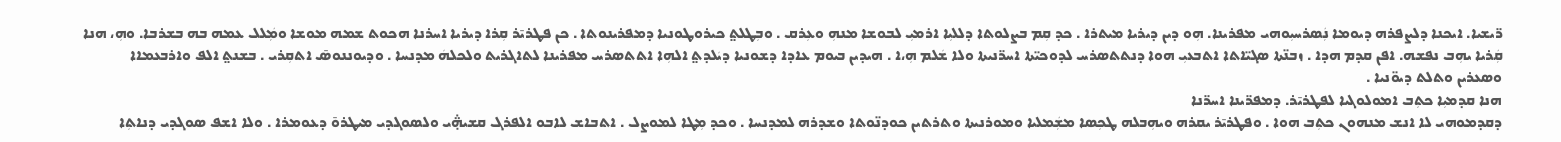ܪ̈ܝܫܝܐ. ܐܝܟܢܐ ܕܠܨܦܪܗ ܕܝܘܡܐ ܢܲܣܪܚܝܼܘܗܝ ܡܦܪܝܢܐ. ܗܼܘ ܕܝܢ ܕܝܪܝܐ ܡܝܬܪܐ . ܟܕ ܩܼܡ ܒܨܠܘܬܐ ܕܠܠܝܼܐ ܐܪܡܝܼ ܠܒܘܫܐ ܡܢܗܼ ܘܥܼܪܩ . ܘܒܼܛܠܬ݀ ܟܝܪܘܛܘܢܝܐ ܕܡܦܪܝܢܘܬܐ . ܟܢ ܦܛܪܝ̄ܪ ܩܼܪܐ ܕܝܪܝܐ ܐܚܪܢܐ ܗܟܘܬ ܫܡܗ ܡܘܫܐ ܘܡܲܠܠ ܥܡܗ ܒܗ ܒܫܪܒܐ. ܘܗܼ، ܗܢܐ ܩܲܪܝܐ ܝܗܼܒ ܢܦܫܗ. ܐܦܢ ܩܕܡ ܗܕܐ . ܙܒܢ̈ܬܐ ܣܓܝ̈ܐܬܐ ܐܬܒܥܝܼ ܗܘܐ ܕܢܬܬܣܪܚ ܠܕܘܟܝ̈ܬܐ ܐܚܪ̈ܢܝܬܐ ܘܠܐ ܫܿܠܡ ܗܼ،ܐ . ܗܝܕܝܢ ܒܝܘܡ ܥܐܕܐ ܕܫܘܢܝܐ ܕܝܿܠܕܬ݀ ܐܠܗܼܐ ܐܬܬܣܪܚ ܡܦܪܝܢܐ ܠܬܐܓܪܝܬ ܘܠܟܠܗܿ ܡܕܢܚܐ . ܘܕܝܘܢܢܘܣ̄ ܐܬܩܼܪܝ . ܒܫܢܬ݀ ܐܠܦ ܘܐܪܒܥܡܐܐ ܘܣܥܪܝܢ ܘܬܠܬ ܕܝܘ̈ܢܝܐ .
ܗܢܐ ܩܕܡܝܼܐ ܟܬܼܒ ܐܡܘܠܘܓܝܐ ܠܦܛܪܝ̄ܪ. ܕܡܦܪ̈ܝܢܐ ܐܚܪ̈ܢܐ
ܕܩܕܡܘܗܝ ܠܐ ܐܢܫ ܡܢܗܘܢ ܟܬܼܒ ܗܘܐ . ܘܦܛܪܝ̄ܪ ܝܩܪܗ ܘܝܗܼܒܠܗ ܛܟܼܣܐ ܡܫܲܡܠܝܐ ܘܡܘܪܢܝܬܐ ܘܬܪܬܝܢ ܟܘܕܢ̈ܘܬܐ ܘܫܕܪܗ ܠܡܕܢܚܐ . ܘܟܕ ܡܼܛܐ ܠܡܘܨܠ . ܐܬܒܐܫ ܠܐܒܘ ܐܠܦܪܓ ܩܫܞܝ ܘܠܣܘܓܕܝ ܡܝܛܪܘ̄ ܕܥܘܡܪܐ . ܘܠܐ ܐܫܦ ܣܘܓܕܝ ܕܢܐܬܼܐ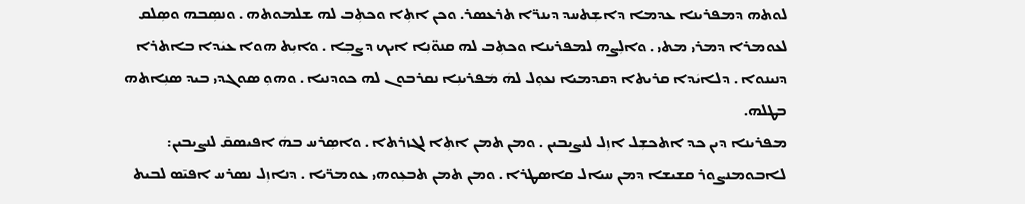ܠܘܬܗ ܕܡܦܪܝܢܐ ܥܕܡܐ ܕܐܫܼܬܚܕ ܕܝܢܪ̈ܐ ܬܪܥܣܪ. ܘܟܢ ܐܬܼܐ ܘܟܬܼܒ ܠܗ ܫܠܡܘܬܗ . ܘܢܣܼܒܗ ܘܣܼܠܩ ܠܥܘܡܪܐ ܕܡܪܝ ܡܬܝ . ܘܐܠܼܨܗ ܠܡܦܪܝܢܐ ܘܟܬܼܒ ܠܗ ܩܢܘ̈ܢܼܐ ܐܝܟ ܕܨܒܼܐ . ܘܐܝܼܬ ܗܘܐ ܥܝܿܕܐ ܒܐܬܪܐ ܕܢܝܢܘܐ . ܕܠܐܝܿܕܐ ܩܪܝܬܐ ܕܩܕܡܝܐ ܢܥܘܼܠ ܠܗܿ ܡܿܦܪܝܢܼܐ ܢܩܪܒܘܢ ܠܗ ܟܘܕܢܝܐ . ܘܗܘܼ ܣܘܓܕܝ ܒܝܕ ܣܢܼܐܬܗ ܒܛܠܗ.
ܡܦܪܝܢܐ ܕܝܢ ܟܕ ܐܬܟܫܼܠ ܐܙܼܠ ܠܢܨܝܒܝܢ . ܘܡܢ ܬܡܢ ܐܬܼܐ ܠܓܙܪܬܐ . ܘܐܣܼܪܚ ܒܗܿ ܐܦܝܣܩ̄ ܠܢܨܝܒܝܢ: ܠܐܒܘܡܢܨܘܪ ܩܫܝܫܐ ܕܡܢ ܚܝܐܠ ܩܐܣܛܪܐ . ܘܡܢ ܬܡܢ ܬܒܥܼܘܗܝ ܥܘܡܪ̈ܝܐ . ܕܢܐܙܼܠ ܢܣܪܚ ܐܦܝ̄ܣ ܠܒܝܬ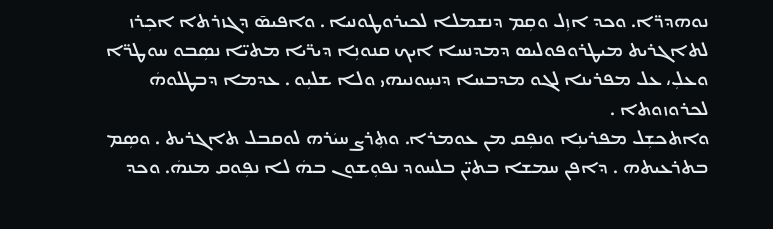ܢܘܗܕܪ̈ܐ. ܘܟܕ ܐܙܼܠ ܘܩܼܡ ܕܢܫܡܠܐ ܠܟܝܪܘܛܘܢܝܐ . ܘܐܦܝܣ̄ ܕܓܙܪܬܐ ܐܟܼܪܙ ܠܬܐܓܪܝܬ ܡܝܛܪܘܦܘܠܝܣ ܕܡܕܢܚܐ ܐܝܟ ܩܢܘܢܼܐ ܕܝܪ̈ܝܐ ܡܬܝ̈ܐ ܢܣܼܒܘ ܚܘܛܪ̈ܐ ܘܥܠܼ، ܥܠ ܡܦܪܝܢܐ ܠܓܘ ܡܕܒܚܐ ܕܢܚܼܘܢܝܗܝ ܘܠܐ ܫܠܝܼܘ . ܥܕܡܐ ܕܒܛܠܘܗܿ ܠܟܪܘܙܘܬܐ .
ܘܐܬܟܫܼܠ ܡܦܪܝܢܼܐ ܘܢܦܼܩ ܡܢ ܥܘܡܪܐ. ܘܬܼܪܨ ܚܝܿܪܗ ܠܘܩܒܠ ܬܐܓܪܝܬ . ܘܣܼܡ ܒܬܪܥܝܬܗ . ܕܐܦܢ ܚܡܫܐ ܒܬܝ̈ܢ ܒܠܚܘܕ ܢܦܘܼܫܘܢ ܒܗܿ ܠܐ ܢܦܼܘܩ ܡܢܗܿ. ܘܟܕ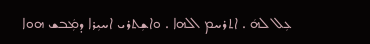ܥܼܠ ܠܗܿ . ܐܬܪܚܡ ܐܠܗܐ . ܘܐܫܼܬܪܝ ܐܚܝܼܪܐ ܕܡܲܒܫ ܗܘܐ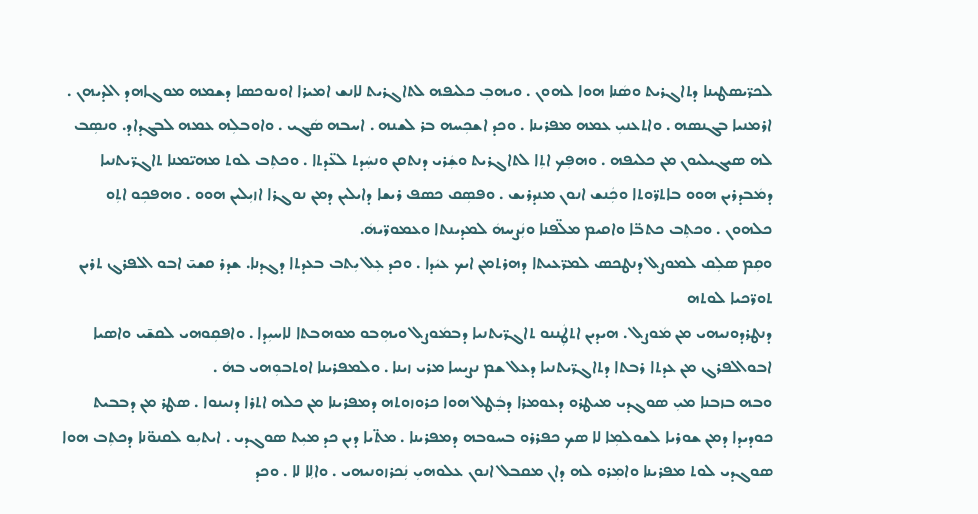ܠܟܪ̈ܝܣܛܝܢܐ ܕܬܐܓܪܝܬ ܘܣܿܢܐ ܗܘܐ ܠܗܘܢ . ܘܝܗܒܼ ܟܠܝܦܗ ܠܬܐܓܪܝܬ ܠܐܢܫ ܐܡܝܪܐ ܐܘܢܘܟܣܐ ܕܫܡܗ ܡܘܓܐܗܕ ܐܠܕܝܗܢ . ܐܪܡܢܝܐ ܒܓܢܣܗ . ܘܐܬܥܢܝܼ ܥܡܗ ܡܦܪܝܢܐ . ܘܟܕ ܐܫܟܼܚܗ ܒܪ ܠܫܢܗ . ܐܚܒܗ ܣܿܓܝ . ܘܐܘܒܠܼܗ ܥܡܗ ܠܒܓܕܐܕ. ܘܢܣܼܒ ܠܗ ܣܝܓܝܠܝܘܢ ܡܢ ܟܠܝܦܗ . ܘܗܦܼܟ ܐܬܼܐ ܠܬܐܓܪܝܬ ܘܫܲܪܝ ܕܢܬܩܢ ܘܢܚܲܕܬ ܠܥ̈ܕܬܐ . ܘܟܬܼܒ ܠܘܬ ܡܗܝ̈ܡܢܐ ܬܐܓܪ̈ܝܬܢܝܐ ܕܡܿܒܕܪܝܢ ܗܘܘ ܒܐܬܪ̈ܘܬܐ ܘܟܲܢܫ ܐܢܘܢ ܡܢܕܪܝܫ . ܘܦܣܼܩ ܟܣܦ ܪܝܫܐ ܕܐܝܠܝܢ ܕܡܢ ܢܘܓܪܐ ܐܙܝܼܠܝܢ ܗܘܘ . ܘܗܦܟܼܘ ܐܬܼܘ ܟܠܗܘܢ . ܘܟܬܼܒ ܟܬܒ̈ܐ ܘܐܩܝܡ ܡܠ̈ܦܢܐ ܘܢܲܨܚܗܿ ܠܡܕܝܢܬܐ ܘܥܡܘܪ̈ܝܗܿ.
ܘܩܼܡ ܣܠܼܩ ܠܡܘܨܠ ܕܢܛܟܣ ܠܡܪ̈ܥܝܬܐ ܕܗܪܬܡܢ ܐܝܟ ܥܝܿܕܐ . ܘܟܕ ܥܼܠ ܝܼܬܒ ܒܥܕܬܐ ܕܓܕܢܐ. ܫܕܪ ܩܫܝ̄ ܐܒܘ ܐܠܦܪܓ ܬܪܝܢ ܬܘܪ̈ܟܝܐ ܠܘܬܗ
ܕܢܛܪܕܘܢܝܗܝ ܡܢ ܡܿܘܨܠ . ܗܝܕܝܢ ܐܬܛܲܢܢܘ ܬܐܓܪ̈ܝܬܢܝܐ ܕܒܡܿܘܨܠ ܘܝܗܼܒܘ ܡܘܗܒܬܐ ܠܐܚܝܼܕܐ . ܘܐܦܩܼܘܗܝ ܠܩܫ̄ܝ ܘܐܣܝܐ ܐܒܘܐܠܦܪܓ ܡܢ ܥܕܬܐ ܪܒܬܐ ܕܬܐܓܪ̈ܝܬܢܝܐ ܕܥܠ ܫܡ ܢܨܝܚܐ ܡܪܝ ܙܝܢܐ . ܘܠܡܦܪܝܢܐ ܐܘܬܒܘܼܗܝ ܒܗܿ .
ܘܒܗ ܒܙܒܢܐ ܡܝܼ ܣܘܓܕܝ ܡܝܛܪܘ ܕܥܘܡܪܐ ܕܒܲܛܠ ܗܘܐ ܟܪܘܙܘܬܗ ܕܡܦܪܝܢܐ ܡܢ ܟܠܗ ܐܬܪܐ ܕܢܝܢܘܐ . ܣܛܪ ܡܢ ܕܒܒܝܬ ܟܘܕܝܕܐ ܕܡܢ ܫܘܪܝܐ ܠܫܘܠܡܼܐ ܠܐ ܣܟ ܟܦܪܪܘ ܒܚܘܒܗ ܕܡܦܪܝܢܐ . ܡܬ̈ܝܐ ܕܝܢ ܟܕ ܡܝܼܬ ܣܘܓܕܝ . ܐܝܬܝܼܘ ܠܩܢܘ̈ܢܐ ܕܟܬܼܒ ܗܘܐ ܣܘܓܕܝ ܠܘܬ ܡܦܪܝܢܐ ܘܐܡܼܪܘ ܠܗ ܕܐܢ ܡܩܒܠ ܐܢܘܢ ܥܠܘܗܝܼ ܢܲܟܪܙܘܢܝܗܝ . ܘܐܠܼܐ ܠܐ . ܘܟܕ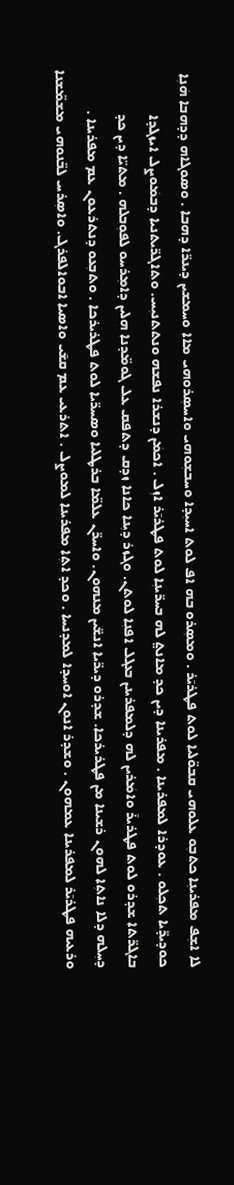ܠܐ ܐܫܼܦ ܡܦܪܝܢܼܐ ܟܬܒܼܘ ܥܠܘܗܝ ܩܒܘ̈ܠܝܐ ܠܘܬ ܦܛܪܝ̄ܪ . ܘܡܣܼܪܘ ܒܗ ܐܦ ܠܘܬ ܐܚܝܼܕܐ ܘܚܒܫܼܘܗܝ ܘܐܚܣܼܪܘܗܝ ܡܐܐ ܘܚܡܫܝܢ ܕܝܢܪ̈ܐ ܕܗܒܐ . ܘܣܘܓܐܗ ܕܕܗܒܐ ܗܿܢܼܐ ܟܘܕܝܕ̈ܝܐ ܬܟܼܠܘ . ܥܘܕܪܐ ܠܡܦܪܝܢܐ . ܡܦܪܝܢܐ ܕܝܢ ܟܕ ܡܐܢܬ݀ ܠܗ ܒܚܪ̈ܝܢܼܐ ܠܘܬ ܦܛܪܝ̄ܪ ܐܙܼܠ . ܐܟܡܿܢ ܕܢܫܪܐ ܢܦܫܗ ܘܢܬܬܢܝܼܚ. ܘܬܐܓܪ̈ܝܬܢܝܐ ܕܒܡܿܘܨܠ ܐܝܙܓܕܐ ܒܐܓܪ̈ܬܐ ܫܕܪܘ ܠܘܬ ܦܛܪܝܪ̄ ܘܐܡܿܪܝܢ ܠܗ ܕܠܡܦܪܝܢܢ ܒܥܓܠ ܐܦܢܼܐ ܠܘܬܢ. ܘܓܙܪ ܕܝܼܢܐ ܟܐܢܐ ܙܕܩ ܕܬܦܩ ܥܠ ܓܘܡ̈ܕܢܐ ܗܠܝܢ ܕܐܡܼܪܚܘ ܠܦܘܼܒܠܗ . ܡܬܝ̈ܐ ܕܝܢ ܟܕ
ܕܚܼܠܗ ܕܠܐ ܢܐܬܼܐ ܠܗܘܢ ܪܫܝܢܐ ܡܢ ܦܛܪܝܪܟܐ. ܫܕܪܘ ܕܝܪ̈ܝܐ ܐܢܫ̈ܝܢ ܡܢܗܘܢ. ܘܐܚܪ̈ܢ ܥܠܡ̈ܐ ܒܪܛܠܝܐ ܘܣܚܪ̈ܝܐ ܠܘܬ ܦܛܪܝܪܟܐ . ܘܬܒܼܥܘ ܕܢܬܪܥܘܢ ܥܡ ܡܦܪܝܢܐ . ܘܪܥܝܗ ܦܛܪܝ̄ܪ ܠܡܦܪܝܢܐ ܥܡܗܘܢ . ܘܫܕܪ ܐܢܘܢ ܐܘܚܕܐ ܠܡܕܢܚܐ . ܘܟܕ ܐܬܼܐ ܡܦܪܝܢܐ ܠܡܘܨܠ . ܐܬܪܥܝ ܥܡ ܩܫ̄ܝ ܘܐܣܝܐ ܐܒܘܐܠܦܪܓ. ܘܐܣܼܪܚ ܠܒ̈ܢܘܗܝ ܡܫܡ̈ܫܢܐ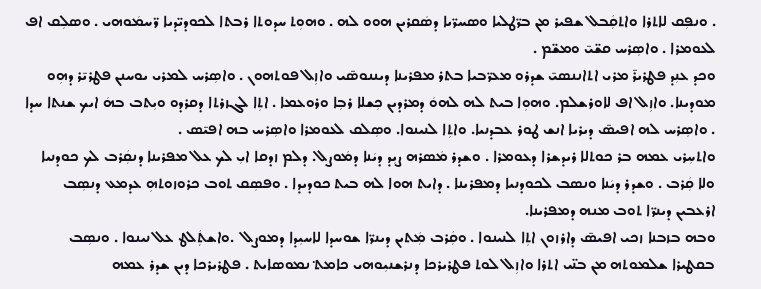. ܘܢܦܼܩ ܠܐܬܪܐ ܘܐܬܩܲܒܠ ܫܦܝܪ ܡܢ ܒܪ̈ܛܠܝܐ ܘܣܚܪ̈ܝܐ ܕܣܿܩܪܝܢ ܗܘܘ ܠܗ . ܘܗܘܼܬ ܚܕܘܬܐ ܪܒܬܐ ܠܟܘܕܝ̈ܕܝܐ ܪ̈ܚܡܿܘܗܝ . ܘܣܠܼܩ ܐܦ ܠܥܘܡܪܐ . ܘܐܣܼܪܚ ܩܫ̈ܝ̄ ܘܡܫ̈ܡ .
ܘܟܕ ܥܢܼܕ ܦܛܪܝܪ̄ ܡܪܝ ܐܬܐܢܢܣܝ̄ ܫܕܪܘ ܡܥܪ̈ܒܝܐ ܒܬܪ ܡܦܪܝܢܐ ܕܝܢܢܘܣ̄ܝ ܘܐܙܼܠ ܦܘܬܗܘܢ . ܘܐܣܼܪܚ ܠܡܪܝ ܝܘܚܢܢ ܦܛܪܝ̄ܪ ܕܗܼܘ ܡܘܕܝܢܐ. ܘܐܙܼܠ ܐܦ ܠܐܘܪܫܠܡ. ܘܗܘܼܐ ܒܝܬ ܠܗ ܠܗܘܿ ܕܡܪܕܝܢ ܟܼܫܠܐ ܪܒܼܐ ܘܪܘܥܡܐ . ܐܬܼܐ ܠܓܙܪܬܐ ܕܩܪܕܘ ܘܝܼܬܒ ܒܗܿ ܐܝܟ ܫܢܬܐ ܚܕܐ . ܘܐܣܼܪܚ ܠܗ ܐܦܝܣ̄ ܕܝܪܝܐ ܐܢܫ ܛܘܪ ܥܒܕܢܝܐ. ܘܐܬܼܐ ܠܢܝܢܘܐ. ܘܣܼܠܩ ܠܥܘܡܪܐ ܘܐܣܼܪܚ ܒܗ ܐܦܝ̄ܣ .
ܘܐܬܚܼܪܝ ܥܡܗ ܒܪ ܟܘܬܠܐ ܪܝܕܫܪܐ ܕܥܘܡܪܐ . ܘܫܕܪ ܡܿܣܪܗ ܨܝܼܕ ܕܝܿܢܐ ܕܡܿܘܨܠ. ܕܠܡ ܙܕܩܐ ܐܝܼ ܠܟ ܥܠ ܡܦܪܝܢܐ ܕܢܩܲܪܒ ܠܟ ܟܘܕܢܝܐ ܘܠܐ ܩܲܪܒ . ܘܫܕܪ ܕܝܿܢܐ ܘܢܣܒ ܠܟܘܕܢܝܐ ܕܡܦܪܝܢܐ . ܕܐܝܬ ܗܘܐ ܠܗ ܒܝܬ ܟܘܕܝܕܐ . ܘܦܣܼܩ ܬܘܒ ܟܪܘܙܘܬܗܼ ܥܕܡܥ ܕܢܣܼܒ ܐܪܥܒܝܢ ܕܝܢܪ̈ܐ ܬܘܒ ܡܢܗ ܕܡܦܪܝܢܐ.
ܘܒܗ ܒܙܒܢܐ ܙܟܝ ܐܦܝܣ̄ ܕܐܪܙܘܢ ܐܬܼܐ ܠܢܝܢܘܐ . ܘܩܲܪܒ ܡܲܬܝܢ ܕܝܢܪ̈ܐ ܫܘܚܕܐ ܠܐܚܝܼܕܐ ܕܡܘܨܠ  .ܘܐܫܬܲܠܛ ܥܠ ܢܝܢܘܐ . ܘܢܣܼܒ ܒܩܛܝܪܐ ܫܠܡܘܬܗ ܡܢ ܒܢ̈ܝ ܐܬܪܐ ܘܐܙܼܠ ܠܘܬ ܦܛܪܝܪܟܐ ܕܢܪܫܢܝܼܘܗܝ ܟܐܡܬ݀ ܢܡܘܣܐܝܬ . ܦܛܪܝܪܟܐ ܕܝܢ ܫܕܪ ܥܡܗ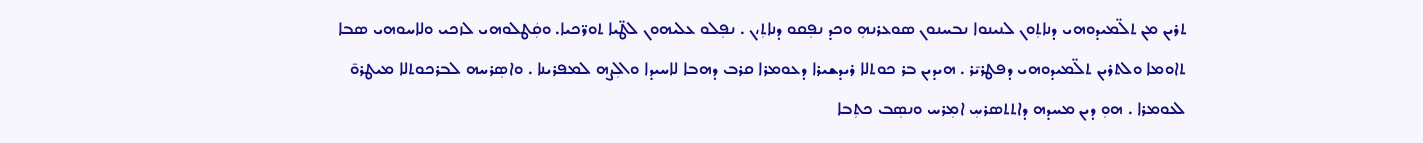ܬܪܝܢ ܡܢ ܬܠ̈ܡܝܕܘܗܝ ܕܢܐܬܼܘܢ ܠܢܝܢܘܐ ܢܒܚܢܘܢ ܣܘܥܪܢܗܼ ܘܟܕ ܢܦܼܩܘ ܕܢܐܬܼ،ܢ . ܢܦܼܠܘ ܥܠܝܗܘܢ ܠܛ̈ܝܐ ܬܘܪ̈ܟܝܐ. ܘܩܲܛܠܘܗܝ ܠܙܟܝ ܘܠܐܚܘܗܝ ܣܒܐ ܬܐܘܡܐ ܘܠܬܪܝܢ ܬܠ̈ܡܝܕܘܗܝ ܕܦܛܪܝ̄ܪ . ܗܝܕܝܢ ܒܪ ܟܘܬܠܐ ܪܝܕܫܝܪܐ ܕܥܘܡܪܐ ܩܪܒ ܕܗܒܐ ܠܐܚܝܕܐ ܘܐܠܼܨܗ ܠܡܦܪܝܢܐ . ܘܐܣܼܪܚܗ ܠܒܪܟܘܬܠܐ ܡܝܛܪܘ̄ ܠܥܘܡܪܐ . ܗܘܼ ܕܝܢ ܡܚܕܗ ܕܐܬܬܣܪܚܼ ܐܡܼܪܚ ܘܢܣܼܒ ܟܬܼܒܐ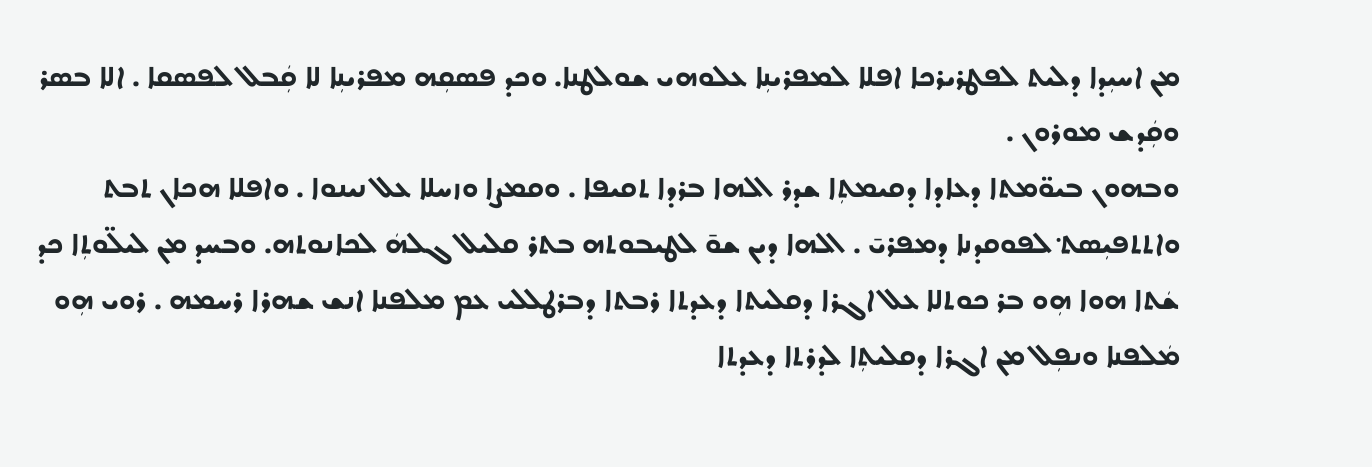ܡܢ ܐܚܝܼܕܐ ܕܠܝܬ ܠܦܛܪܝܪܟܐ ܐܦܠܐ ܠܡܦܪܝܢܼܐ ܥܠܘܗܝ ܫܘܠܛܢܐ. ܘܟܕ ܦܣܩܼܗ ܡܦܪܝܢܼܐ ܠܐ ܩܲܒܠ ܠܦܣܩܐ . ܐܠܐ ܒܣܪ ܘܩܲܕܫ ܡܘܪܘܢ .
ܘܒܗܘܢ ܒܝܘ̈ܡܬܐ ܕܥܐܕܐ ܕܩܝܡܬܼܐ ܫܕܪ ܐܠܗܐ ܒܪܕܐ ܬܩܝܦܐ . ܘܩܡܨܐ ܘܙܚܠܐ ܥܠ ܢܝܢܘܐ . ܘܐܦܠܐ ܗܟܐܢ ܬܒܬ ܘܐܬܬܦܝܼܣܬ݀ ܠܦܘܩܕܢܐ ܕܡܦܪܝ̄ . ܐܠܗܐ ܕܝܢ ܫܘ̄ ܠܛܝܒܘܬܗ ܒܬܪ ܩܠܝܠ ܓܠܗܿ ܠܟܐܢܘܬܗ. ܘܒܚܕ ܡܢ ܠܝܠ̈ܘܬܼܐ ܟܕ ܫܿܬܐ ܗܘܐ ܗܼܘ ܒܪ ܟܘܬܠܐ ܥܠ ܐܓܪܐ ܕܩܠܝܬܐ ܕܥܕܬܐ ܪܒܬܐ ܕܒܪܛܠܠܝ ܥܡ ܡܠܦܢܐ ܐܢܫ ܫܗܪܐ ܪܚܡܗ . ܪܘܝ ܗܼܘ ܡܿܠܦܢܐ ܘܢܦܼܠ ܡܢ ܐܓܪܐ ܕܩܠܝܬܼܐ ܠܕܪܬܐ ܕܥܕܬܐ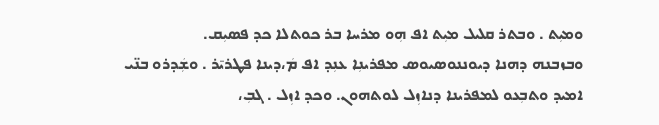ܘܡܝܼܬ . ܘܒܬܪ ܩܠܝܠ ܡܝܼܬ ܐܦ ܗܼܘ ܡܪܚܐ ܒܪ ܟܘܬܠܐ ܟܕ ܦܣܝܼܩ.
ܘܒܙܒܢܗ ܕܗܢܐ ܕܝܘܢܢܘܣܝܘܣ ܡܦܪܝܢܼܐ ܥܢܼܕ ܐܦ ܡܿ،ܕܝܢܐ ܦܛܪܝ̄ܪ . ܘܫܲܕܪܘ ܒܢ̈ܝ ܐܡܝܕ ܘܬܒܼܥܘ ܠܡܦܪܝܢܐ ܕܢܐܙܼܠ ܠܘܬܗܘܢ. ܘܟܕ ܐܙܼܠ . ܓܒܼ،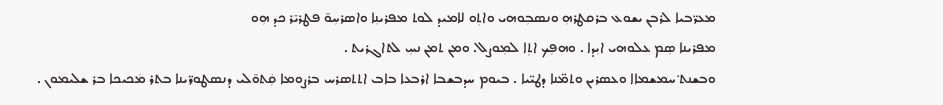ܡܥܪ̈ܒܝܐ ܠܪܒܢ ܝܫܘܥ ܒܪܩܛܪܗܼ ܘܢܣܒܼܘܗܝ ܘܐܬܼܘ ܠܐܡܝܕ ܠܘܬ ܡܦܪܝܢܼܐ ܘܐܣܪܚܼܘ̄ ܦܛܪܝ̄ܪ ܟܕ ܗܼܘ
ܡܦܪܝܢܐ ܣܼܡ ܥܠܘܗܝ ܐܝܼܕܐ . ܘܗܦܼܟ ܐܬܼܐ ܠܡܼܘܨܠ. ܘܡܢ ܬܡܢ ܢܚܼ ܠܬܐܓܪܝܬ .
ܘܒܫܢܬ݀ ܚܡܫܡܐܐ ܘܥܣܪܝܢ ܘܬܡ̈ܢܐ ܕܛܝ̈ܝܐ . ܒܝܘܡ ܚܕܒܫܒܐ ܐܪܒܥܐ ܒܐܒ ܐܬܬܣܪܚ ܒܪܨܘܡܐ ܩܲܬܘ̄ܠܝ ܕܢܣܛܘܪ̈ܝܢܐ ܒܬܪ ܡܿܟܝܟܐ ܒܪ ܫܠܝܡܘܢ .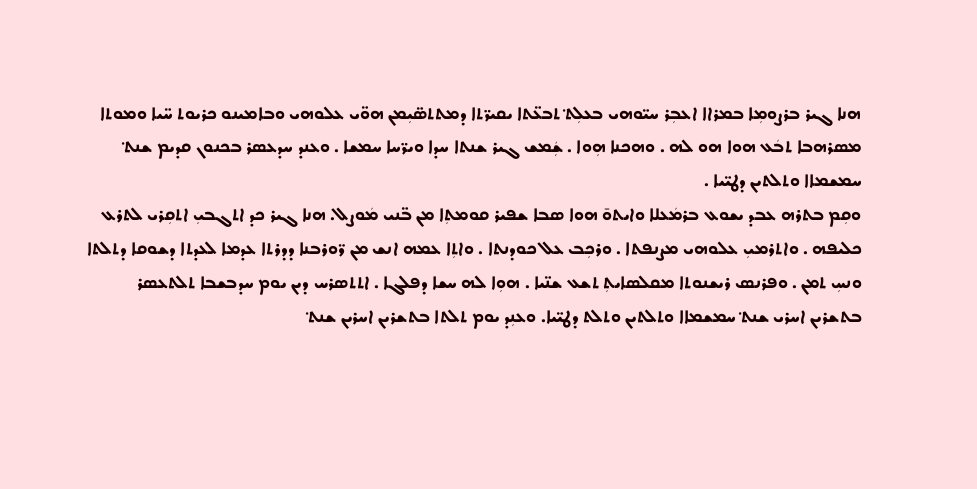ܗܢܐ ܓܝܪ ܒܪܨܘܡܼܐ ܒܡܪܐܐ ܐܥܒܼܪ ܚܝ̈ܘܗܝ ܒܥܠܼܬ݀ ܬܒܥ̈ܬܐ ܝܩܝܪ̈ܬܐ ܕܡܬܬܣ̈ܝܼܡܢ ܗܘ̈ܝ ܥܠܘܗܝ ܘܒܐܡܝܢܘ ܟܪܝܘܬ ܚ̈ܝܐ ܘܡܘܬܐ ܡܣܪܗܒܐ ܬܒܿܥ ܗܘܐ ܗܘ ܠܗ . ܘܗܟܢܐ ܗܼܘܐ . ܫܲܡܫ ܓܝܪ ܫܢܬܐ ܚܕܐ ܘܝܪ̈ܚܐ ܚܡܫܐ . ܘܥܢܕ ܚܕܥܣܪ ܒܟܢܘܢ ܩܕܝܡ ܫܢܬ݀ ܚܡܫܡܐܐ ܘܬܠܬܝܢ ܕܛܝ̈ܝܐ .
ܘܩܼܡ ܒܬܪܗ ܥܒܕ ܝܫܘܥ ܒܪܡܿܥܠܐ ܘܐܝܬܘ̄ ܗܘܐ ܣܒܐ ܫܦܝܪ ܩܘܡܬܼܐ ܡܢ ܒ̈ܢܝ ܡܿܘܨܠ. ܗܢܐ ܓܝܪ ܟܕ ܐܬܓܒܝܼ ܐܬܩܼܪܝ ܠܬܪܥ ܟܠܝܦܗ . ܘܐܬܪܡܝܼ ܥܠܘܗܝ ܡܨܢܦܬܐ . ܘܪܟܼܒ ܥܠ ܟܘܕܢܬܐ . ܘܐܬܼܐ ܥܡܗ ܐܢܫ ܡܢ ܪ̈ܘܪܒܢܐ ܕܕܪܬܐ ܥܕܡܐ ܠܥܕܬܐ ܕܫܘܩܐ ܕܬܠܬܐ ܘܢܚܼ ܬܡܢ . ܘܦܪܢܣ ܪܝܫܢܘܬܐ ܡܩܠܣܐܝܬܼ ܬܫܥ ܫܢ̈ܝܐ . ܗܘܼܐ ܠܗ ܚܫܐ ܕܦܠܓܐ . ܐܬܬܣܪܚ ܕܝܢ ܝܘܡ ܚܕܒܫܒܐ ܬܠܬܥܣܪ ܒܬܫܪܝܢ ܐܚܪܝ ܫܢܬ݀ ܚܡܫܡܐܐ ܘܬܠܬܝܢ ܘܬܠܬ ܕܛܝ̈ܝܐ. ܘܥܢܼܕ ܝܘܡ ܬܠܬܐ ܒܬܫܪܝܢ ܐܚܪܝܢ ܫܢܬ݀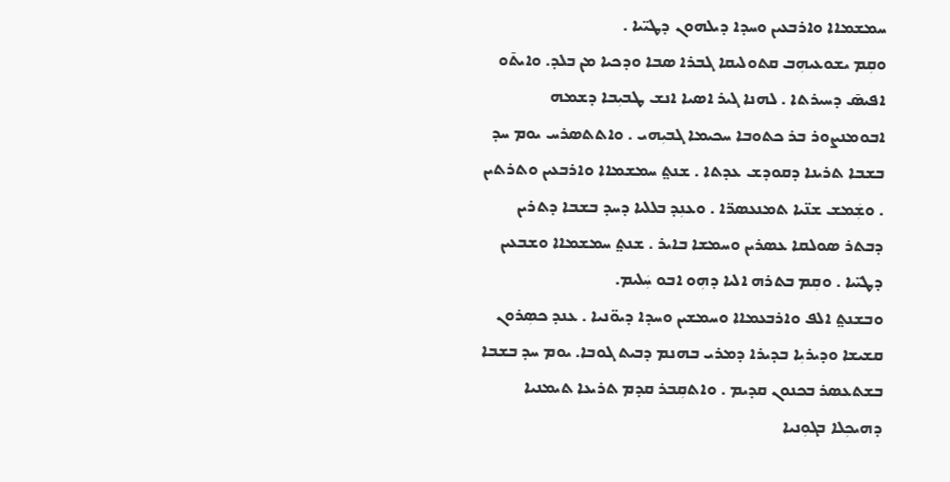ܚܡܫܡܐܐ ܘܐܪܒܥܝܢ ܘܚܕܐ ܕܝܠܗܘܢ ܕܛܝ̈ܝܐ .
ܘܩܼܡ ܝܫܘܥܝܗܼܒ ܩܬܘܠܝܩܐ ܓܒܪܐ ܣܒܐ ܘܕܟܝܐ ܡܢ ܒܠܕ. ܘܐܝܬ̄ܘ ܐܦܝܣ̄ ܕܚܝܪܬܐ . ܠܗܢܐ ܓܝܪ ܐܣܝܐ ܐܢܫ ܛܒܝܼܒܐ ܕܫܡܗ ܐܒܘܡܢܨܘܪ ܒܪ ܟܬܘܒܐ ܚܟܝܡܐ ܓܒܝܼܗܝ . ܘܐܬܬܣܪܚ ܝܘܡ ܚܕ ܒܫܒܐ ܬܪܝܢܐ ܕܩܘܕܫ ܥܕܬܐ . ܫܢܬ݀ ܚܡܫܡܐܐ ܘܐܪܒܥܝܢ ܘܬܪܬܝܢ . ܘܫܲܡܫ ܫܢ̈ܝܐ ܬܡܢܥܣܪ̈ܐ . ܘܥܢܼܕ ܒܠܠܝܐ ܕܚܕ ܒܫܒܐ ܕܬܪܝܢ ܕܒܬܪ ܣܘܠܩܐ ܥܣܪܝܢ ܘܚܡܫܐ ܒܐܝܪ . ܫܢܬ݀ ܚܡܫܡܐܐ ܘܫܒܥܝܢ ܕܛܝ̈ܝܐ . ܘܩܼܡ ܒܬܪܗ ܐܠܝܐ ܕܗܼܘ ܐܒܘ ܚܲܠܝܡ.
ܘܒܫܢܬ݀ ܐܠܦ ܘܐܪܒܥܡܐܐ ܘܚܡܫܝܢ ܘܚܕܐ ܕܝܘ̈ܢܝܐ . ܥܢܕ ܟܣܼܪܘܢ ܩܫܝܫܐ ܘܕܝܪܝܼܐ ܒܕܝܪܐ ܕܡܪܝ ܒܗܢܡ ܕܒܝܬ ܓܘܒܐ. ܝܘܡ ܚܕ ܒܫܒܐ ܒܫܬܥܣܪ ܒܟܢܘܢ ܩܕܝܡ . ܘܐܬܩܼܒܪ ܩܕܡ ܬܪܝܥܐ ܬܝܡܢܝܐ ܕܗܝܟܼܠܐ ܒܓܘܼܢܝܐ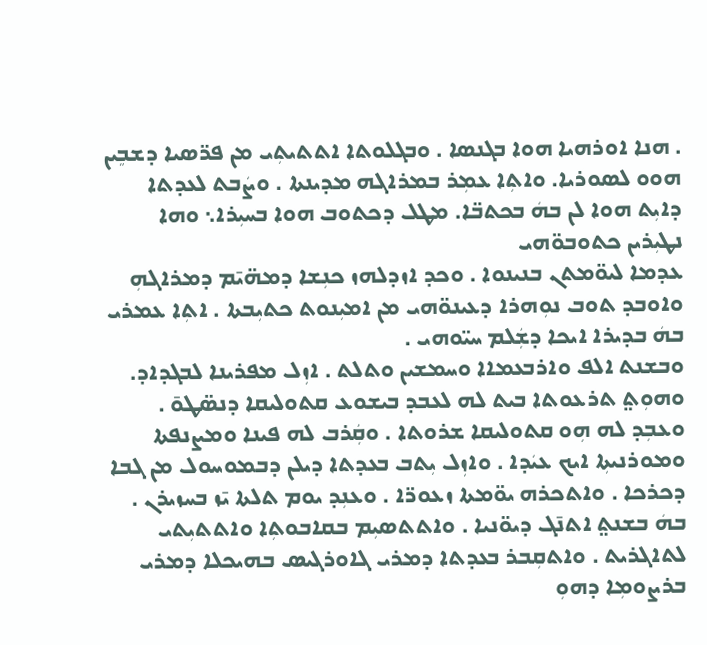. ܗܢܐ ܐܘܪܗܝܐ ܗܘܐ ܒܓܢܣܐ . ܘܒܓܠܘܬܐ ܐܬܬܝܬܼܝ ܡܢ ܦܪ̈ܣܝܐ ܕܫܒܸܝܢ ܗܘܘ ܠܣܘܪܝܐ. ܘܐܬܼܐ ܥܡܼܪ ܒܡܪܐܓܗ ܡܕܝܢܬܐ . ܘܨܿܒܬ ܠܥܕܬܐ ܕܐܝܼܬ ܗܘܐ ܠܢ ܒܗܿ ܒܟܬܒ̈ܐ. ܡܛܠ ܕܟܬܘܒ ܗܘܐ ܒܚܝܼܪܐ܆ ܘܗܐ ܢܛܝܼܪܝܢ ܟܬܘܒܘ̈ܗܝ
ܥܕܡܐ ܠܝܘ̈ܡܬܢ ܒܢܝܢܘܐ . ܘܟܕ ܐܙܕܠܗܙ ܟܢܼܫܐ ܕܡܗ̈ܝ̄ܡ ܕܡܪܐܓܗܼ ܘܐܘܒܕ ܬܘܒ ܢܘܼܗܪܐ ܕܥܝܢܘ̈ܗܝ ܡܢ ܐܡܝܼܢܘܬ ܟܬܝܼܒܬܐ . ܐܬܼܐ ܥܡܪܝ ܒܗܿ ܒܕܝܪܐ ܐܝܟܐ ܕܫܲܠܡ ܚܝ̈ܘܗܝ .
ܘܒܫܢܬ ܐܠܦ ܘܐܪܒܥܡܐܐ ܘܚܡܫܝܢ ܘܬܠܬ . ܐܙܼܠ ܡܦܪܝܢܐ ܠܒܓܕܐܕ. ܘܗܘܼܬ݀ ܬܪܥܘܬܐ ܒܝܬ ܠܗ ܠܥܒܕ ܒܝܫܘܥ ܩܬܘܠܝܩܐ ܕܢܣ̈ܛܘ̄ . ܘܥܒܼܕ ܠܗ ܗܼܘ ܩܬܘܠܝܩܐ ܫܪܘܬܐ . ܘܩܲܪܒ ܠܗ ܦܝܢܐ ܘܡܨܢܦܬܐ ܘܡܘܪܢܝܬܼܐ ܐܝܟ ܥܝܿܕܐ . ܘܐܙܼܠ ܝܼܬܒ ܒܥܕܬܐ ܕܝܠܢ ܕܒܡܘܚܘܠ ܡܢ ܓܒܐ ܕܟܪܟܐ . ܘܐܬܟܪܗ ܝܘ̈ܡܬܐ ܙܥܘܪ̈ܐ . ܘܥܢܼܕ ܝܘܡ ܬܠܬܐ ܝ̄ܙ ܒܚܙܝܪܢ . ܒܗܿ ܒܫܢܬ݀ ܐܬܢ̄ܓ ܕܝܘ̈ܢܝܐ . ܘܐܬܬܣܝܼܡ ܒܩܐܒܘܬܼܐ ܘܐܬܬܝܼܬܝ ܠܬܐܓܪܝܬ . ܘܐܬܩܼܒܪ ܒܥܕܬܐ ܕܡܪܝ ܓܐܘܪܓܝܣ ܒܗܝܟܠܐ ܕܡܪܝ ܒܪܨܘܡܼܐ ܕܗܘܼ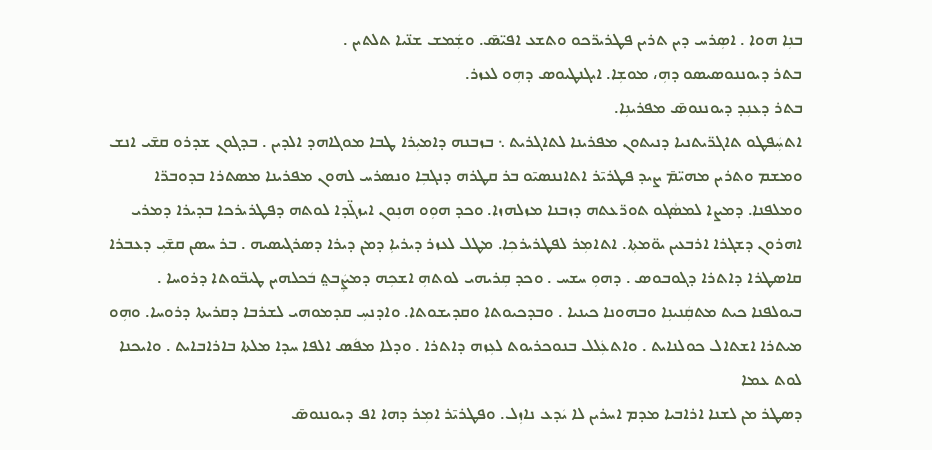ܒܢܼܐ ܗܘܐ . ܐܣܼܪܚ ܕܝܢ ܬܪܝܢ ܦܛܪܝܪ̈ܟܘ ܘܬܫܥ ܐܦܝ̈ܣ̄. ܘܫܲܡܫ ܫܢ̈ܝܐ ܬܠܬܝܢ .
ܒܬܪ ܕܝܘܢܢܘܣܝܣܘ ܕܗܼ، ܡܘܫܼܐ. ܐܝܓܢܛܝܘܣ ܕܗܼܘ ܠܥܙܪ.
ܒܬܪ ܕܥܢܼܕ ܕܝܘܢܢܘܣ̄ ܡܦܪܝܢܼܐ.
ܐܬܚܲܦܛܘ ܬܐܓܪ̈ܝܬܢܝܐ ܕܢܝܬܘܢ ܡܦܪܝܢܐ ܠܬܐܓܪܝܬ ܆ ܒܙܒܢܗ ܕܐܡܝܼܪܐ ܛܒܐ ܡܘܓܐܗܕ ܐܠܕܝܢ . ܒܕܓܘܢ ܫܕܪܘ ܩܫ̄ܝ ܐܢܫ ܘܡܫܡ ܘܬܪܝܢ ܡܗܝ̈ܡ̄ ܨܝܕ ܦܛܪܝ̄ܪ ܐܬܐܢܢܣܝ̄ܘ ܒܪ ܩܛܪܗ ܕܢܓܒܼܐ ܘܢܣܪܚ ܠܗܘܢ ܡܦܪܝܢܐ ܡܣܬܪܐ ܒܕܘܒܪ̈ܐ ܘܡܠܦܢܐ. ܕܡܨܐ ܠܡܣܵܓܘ ܬܘܪ̈ܥܬܗ ܕܙܒܢܐ ܡܙܠܗܙܐ. ܘܟܕ ܗܘܼܘ ܗܢܼܘܢ ܐܝܙܓ̈ܕܐ ܠܘܬܗ ܕܦܛܪܝܪܟܐ ܒܕܝܪܐ ܕܡܪܝ ܐܗܪܘܢ ܕܫܓܪܐ ܐܪܒܥܝܢ ܝܘ̈ܡܬܼܐ. ܐܬܐܡܼܪ ܠܦܛܪܝܪܟܼܐ. ܡܛܠ ܠܥܙܪ ܕܝܪܝܐܼ ܕܡܢ ܕܝܪܐ ܕܣܪܓܝܣܝܗ . ܒܪ ܚܣܢ ܩܫ̄ܝܼ ܕܥܒܪܐ ܩܐܣܛܪܐ ܕܐܬܪܐ ܕܓܘܒܘܣ . ܕܗܘܼ ܚܫܚ . ܘܟܕ ܩܼܪܝܗܝ ܠܘܬܗܼ ܐܫܟܼܗ ܕܡܨܲܒܬ݀ ܒܿܟܠܗܝܢ ܛܝܒ̈ܘܬܐ ܕܪܘܚܐ . ܒܝܘܠܦܢܐ ܟܝܬ ܡܬܩܲܢܝܢܼܐ ܘܒܗܘܢܐ ܟܝܢܝܐ . ܘܒܕܟܝܘܬܐ ܘܩܕܝܫܘܬܐ. ܘܐܕܢܚܼ ܩܕܡܘܗܝ ܠܫܪܒܐ ܕܩܪܝܬܐ ܕܪܘܚܐ. ܘܗܼܘ ܡܝܬܪܐ ܐܫܬܐܠ ܟܘܠܢܐܝܬ . ܘܐܬܥܲܠܠ ܒܢܘܟܪܝܘܬ ܠܥܼܙܗ ܕܐܬܪܐ . ܘܕܠܐ ܡܦܿܣ ܐܠܦܐ ܚܕܐ ܡܠܬܐ ܒܐܪܐܒܐܝܬ . ܘܐܝܟܢܐ ܠܘܬ ܥܡܐ
ܕܣܛܪ ܡܢ ܠܫܢܐ ܐܪܐܒܝܐ ܡܕܡ ܐܚܪܝܢ ܠܐ ܝܿܕܥ ܢܐܙܼܠ. ܘܦܛܪܝ̄ܪ ܐܡܼܪ ܕܗܐ ܐܦ ܕܝܘܢܢܘܣ̄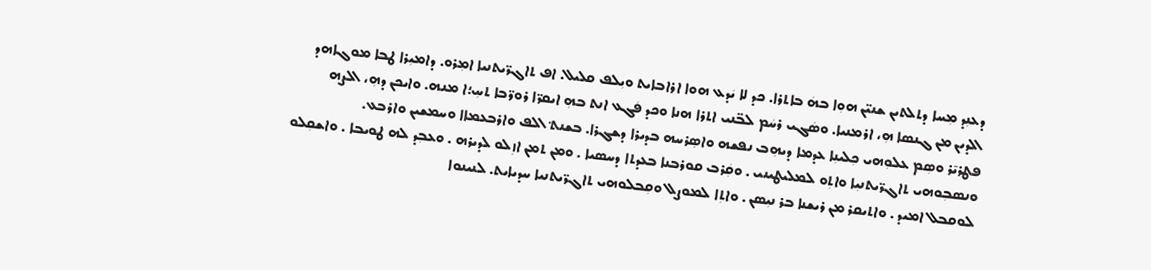ܕܥܢܼܕ ܡܼܚܐ ܕܬܠܬܝܢ ܫܢܝ̈ܢ ܗܘܼܐ ܒܗܿ ܒܐܬܪܐ. ܟܕ ܠܐ ܝܿܕܥ ܗܘܐ ܐܪܐܒܐܝܬ ܘܝܼܠܦ ܩܠܝܠ. ܐܦ ܬܐܓܪ̈ܝܬܢܝܐ ܐܡܼܪܘ. ܕܐܡܝܼܪܐ ܛܒܐ ܡܘܓܐܗܕ ܐܠܕܝܢ ܡܢ ܓܢܣܐ ܗܼ، ܐܪܡܢܝܐ. ܘܣܿܓܝ ܪܚܿܡ ܠܒ̈ܢܝ ܐܬܪܐ ܗܢܐ ܘܟܕ ܦܿܓܥ ܐܢܬ ܒܗܼ ܐܝܩܪ̈ܐ ܪܘܪ̈ܒܐ ܬܚܼ؛ܐ ܡܢܗ. ܘܐܝܟܢ ܕܗܼ، ܐܠܨܗ ܦܛܪܝ̄ܪ ܘܣܼܡ ܥܠܘܼܗܝ ܟܼܠܝܢܼܐ ܥܕܡܐ ܕܝܗܼܒ ܢܦܫܗ ܘܐܣܼܪܚܗ ܒܕܝܪܐ ܕܫܓܪܐ. ܒܫܢܬ݀ ܐܠܦ ܘܐܪܒܥܡܐܐ ܘܚܡܫܝܢ ܘܐܪܒܥ.
ܘܢܣܒܼܘܗܝ ܬܐܓܪ̈ܝܬܢܝܼܐ ܘܐܬܼܘ ܠܡܠܝܛܝܢܝ . ܘܩܲܪܒ ܩܘܪܒܢܐ ܒܥܕܬܐ ܕܚܣܝܐ . ܘܡܢ ܬܡܢ ܐܙܼܠܘ ܠܕܝܪܗ . ܘܥܒܼܕ ܠܗ ܛܘܝܒܐ . ܘܐܫܩܼܠܘ ܠܘܩܒܠ ܐܡܝܕ . ܘܐܬܝܩܪ ܡܢ ܪܝܫܢܐ ܒܪ ܢܝܼܣܢ . ܘܐܬܼܐ ܠܡܘܨܠ ܘܩܼܒܠܘܗܝ ܬܐܓܪ̈ܝܬܢܝܐ ܚܕܝܐܝܬ. ܠܢܝܢܘܐ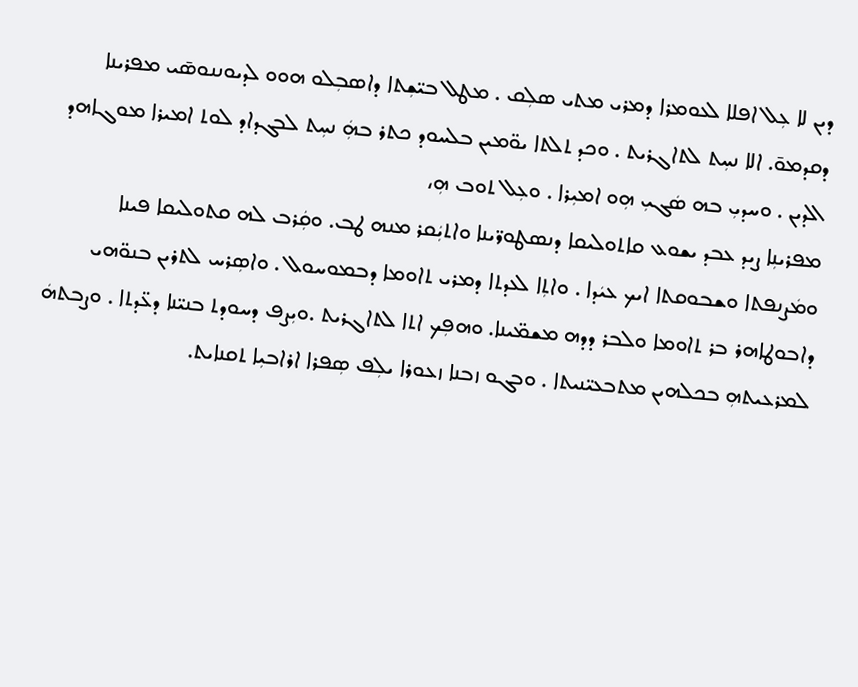ܕܝܢ ܠܐ ܥܼܠ ܐܦܠܐ ܠܥܘܡܪܐ ܕܡܪܝ ܡܬܝ ܣܠܼܩ . ܡܛܠ ܒܝ̈ܫܼܬܐ ܕܐܣܒܼܠܘ ܗܘܘ ܠܕܝܘܢܢܘܣ̄ܝ ܡܦܪܝܢܐ ܕܩܕܡܘ̄. ܐܠܐ ܢܚܼܬ ܠܬܐܓܪܝܬ . ܘܟܕ ܬܠܬܐ ܝܘ̈ܡܝܢ ܒܠܚܘܕ ܟܬܪ ܒܗܼܿ ܢܚܼܬ ܠܒܓܕܐܕ ܠܘܬ ܐܡܝܪܐ ܡܘܓܐܗܕ ܐܠܕܝܢ . ܘܚܕܝܼ ܒܗ ܣܿܓܝܼ ܗܼܘ ܐܡܝܼܪܐ . ܘܥܼܠ ܬܘܒ ܗܼ،
ܡܦܪܝܢܼܐ ܨܝܕ ܥܒܕ ܝܫܘܥ ܩܐܬܘܠܝܩܐ ܕܢܣܛܘܪ̈ܝܢܐ ܘܐܬܝܲܩܪ ܡܢܗ ܛܒ. ܘܩܲܪܒ ܠܗ ܩܬܘܠܝܩܐ ܦܝܢܐ ܘܡܿܨܢܦܬܐ ܘܫܒܘܩܬܐ ܐܝܟ ܥܝܿܕܐ . ܘܐܬܼܐ ܠܥܕܬܐ ܕܡܪܝ ܬܐܘܡܐ ܕܒܡܘܚܘܠ . ܘܐܣܼܪܚ ܠܬܪܝܢ ܒܢܘ̈ܗܝ ܕܐܒܘܛܐܗܪ ܒܪ ܬܐܘܡܐ ܘܠܒܪ ܕܕܗ ܡܫܡ̈ܝܢܐ. ܘܗܦܼܟ ܐܬܐ ܠܬܐܓܪܝܬ .ܘܝܼܨܦ ܕܚܘܕܬ ܒܢܝ̈ܢܐ ܕܥ̈ܕܬܐ . ܘܨܒܬܗܿ ܠܡܪܥܝܬܗܼ ܒܟܠܗܝܢ ܡܬܒܥܝ̈ܢܝܬܐ . ܘܒܓܘ ܙܒܢܐ ܙܥܘܪܐ ܝܠܼܦ ܣܼܦܪܐ ܐܪܐܒܝܼܐ ܬܩܢܐܝܬ.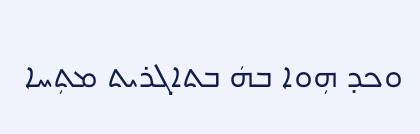ܘܟܕ ܗܼܘܐ ܒܗܿ ܒܬܐܓܪܝܬ ܡܬܼܚܐ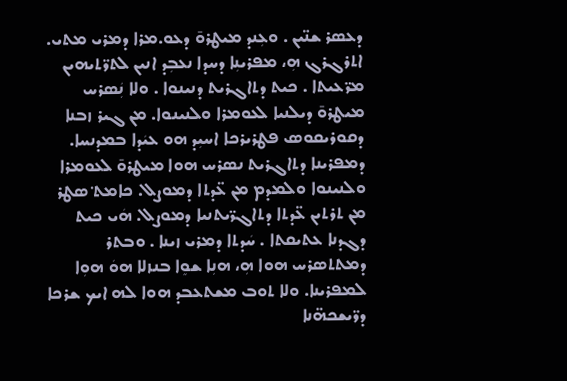ܕܥܣܪ ܫܢ̈ܝܢ . ܘܥܼܢܕ ܡܝܛܪܘ̄ ܕܥܘ.ܡܪܐ ܕܡܪܝ ܡܬܝ. ܐܬܪܓܪܓ ܗܼ، ܡܦܪܝܢܼܐ ܕܚܕܐ ܢܥܒܼܕ ܐܢܝܢ ܠܬܪ̈ܬܝܗܝܢ ܡܪ̈ܥܝܬܐ . ܟܝܬ ܕܬܐܓܪܝܬ ܕܢܝܢܘܐ . ܘܠܐ ܢܲܣܪܚ ܡܝܛܪܘ̄ ܕܝܠܢܝܐ ܠܥܘܡܪܐ ܘܠܢܝܢܘܐ. ܡܢ ܓܝܪ ܙܒܢܐ ܕܩܘܪܝܩܘܣ ܦܛܪܝܪܟܐ ܐܚܝܼܕ ܗܘ ܥܝܿܕܐ ܒܡܕܢܚܐ. ܕܡܦܪܝܢܐ ܕܬܐܓܪܝܬ ܢܣܪܚ ܗܘܐ ܡܝܛܪܘ̄ ܠܥܘܡܪܐ ܘܠܢܝܢܘܐ ܘܠܡܕܡ ܡܢ ܥ̈ܕܬܐ ܕܡܘܨܠ. ܟܐܡܬ݀ ܣܛܪ ܡܢ ܬܪܬܝܢ ܥ̈ܕܬܐ ܕܬܐܓܪ̈ܝܬܢܝܐ ܕܡܘܨܠ. ܗܿܝ ܟܝܬ ܕܓܕܢܐ ܥܬܝܩܬܐ . ܚܿܕܬܐ ܕܡܪܝ ܙܝܢܐ . ܘܒܬܪ ܕܡܬܬܣܪܚ ܗܘܐ ܗܼ، ܗܢܼܐ ܫܘܸܐ ܒܢܙܠܐ ܗܘܿ ܗܘܼܐ ܠܡܦܪܝܢܐ. ܘܠܐ ܬܘܒ ܡܫܬܥܒܕ ܗܘܐ ܠܗ ܐܝܟ ܫܪܟܐ
ܕܪ̈ܝܫܟܗ̈ܢܐ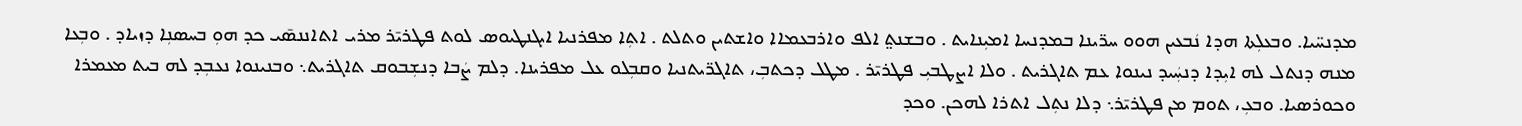ܡܕܢܚ̈ܝܐ. ܘܒܥܠܼܬܐ ܗܕܐ ܢܿܒܥܝܢ ܗܘܘ ܚܪ̈ܝܢܐ ܒܡܕܢܚܐ ܐܡܝܼܢܐܝܬ . ܘܒܫܢܬ݀ ܐܠܦ ܘܐܪܒܥܡܐܐ ܘܐܫܬܝܢ ܘܬܠܬ . ܐܬܼܐ ܡܦܪܢܝܐ ܐܝܓܢܛܝܘܣ ܠܘܬ ܦܛܪܝ̄ܪ ܡܪܝ ܐܬܐܢܢܣ̄ܝ ܟܕ ܗܘܼ ܒܚܣܢܼܐ ܕܙܝܐܕ . ܘܒܼܥܐ ܡܢܗ ܕܢܬܠ ܠܗ ܐܝܼܕܐ ܕܢܚܲܝܕ ܢܝܢܘܐ ܥܡ ܬܐܓܪܝܬ . ܘܠܐ ܐܨܛܒܝܼ ܦܛܪܝ̄ܪ . ܡܛܠ ܕܟܬܒܼ، ܬܐܓܪ̈ܝܬܢܝܐ ܘܩܒܼܠܘ ܥܠ ܡܦܪܝܢܐ. ܕܠܡ ܨܿܒܐ ܕܢܫܼܒܘܩ ܬܐܓܪܝܬ܆ ܘܒܢܝܢܘܐ ܢܥܒܼܕ ܠܗ ܒܝܬ ܡܥܡܪܐ ܘܟܘܪܣܝܐ. ܘܒܥܼ، ܬܘܡ ܡܢ ܦܛܪܝ̄ܪ܆ ܕܠܐ ܢܬܼܠ ܐܬܪܐ ܠܗܟܢ. ܘܟܕ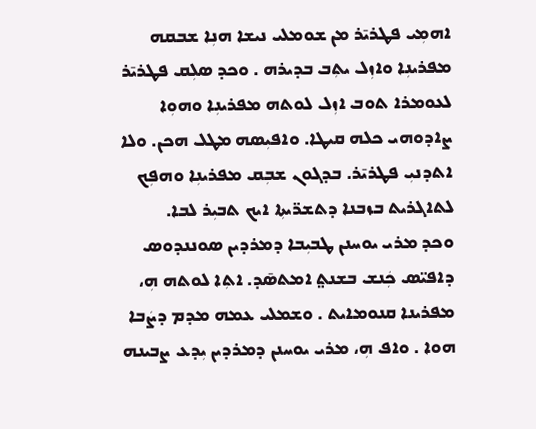ܐܗܡܼܝ ܦܛܪܝ̄ܪ ܡܢ ܫܘܡܠܝ ܢܝܫܐ ܗܢܼܐ ܫܒܩܗ ܡܦܪܝܢܼܐ ܘܐܙܼܠ ܝܬܼܒ ܒܕܝܪܗ . ܘܟܕ ܣܠܼܩ ܦܛܪܝ̄ܪ ܠܥܘܡܪܐ ܬܘܒ ܐܙܼܠ ܠܘܬܗ ܡܦܪܝܢܼܐ ܘܗܘܼܐ ܨܐܕܘܗܝ ܟܠܗ ܩܝܛܐ. ܘܐܦܝܼܣܗ ܡܛܠ ܗܟܢ. ܘܠܐ ܐܬܕܢܝܼ ܦܛܪܝ̄ܪ. ܒܕܓܘܢ ܫܒܼܩ ܡܦܪܝܢܼܐ ܘܗܦܼܟ ܠܬܐܓܪܝܬ ܒܙܒܢܐ ܕܬܫܪ̈ܝܬܼܐ ܐܝܟ ܬܒܝܼܪ ܠܒܐ.
ܘܟܕ ܡܪܝ ܝܘܚܢܢ ܛܒܝܼܒܐ ܕܡܪܕܝܢ ܣܘܢܢܕܘܣ ܕܐܦܝ̈ܣ ܟܲܢܫ ܒܫܢܬ݀ ܐܡܬܣ̄ܕ. ܐܬܼܐ ܠܘܬܗ ܗܼ، ܡܦܪܝܢܐ ܩܢܘܡܐܝܬ . ܘܫܡܠܝ ܥܡܗ ܡܕܡ ܕܨܿܒܐ ܗܘܐ . ܘܐܦ ܗܼ، ܡܪܝ ܝܘܚܢܢ ܕܡܪܕܝܢ ܝܼܕܥ ܨܒܝܢܗ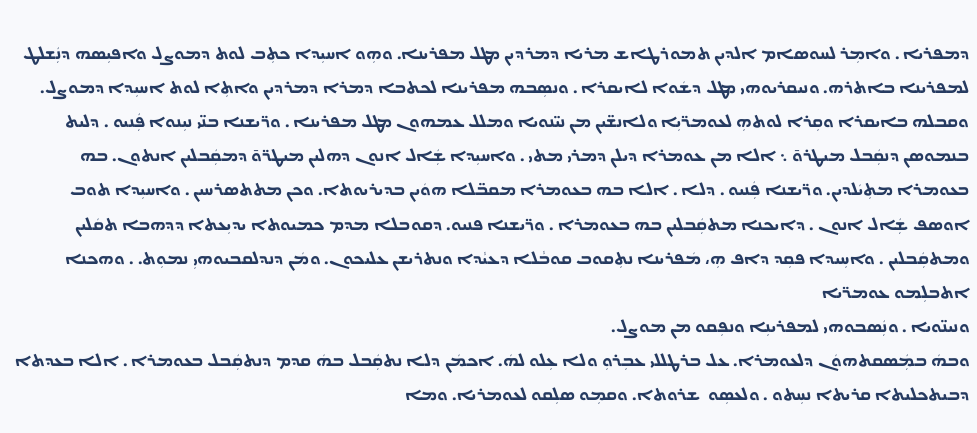ܕܡܦܪܝܐ . ܘܐܡܼܪ ܠܚܘܣܐܡ ܐܠܕܝܢ ܬܡܘܪܛܐܫ ܡܪܝܐ ܕܡܪܕܝܢ ܡܛܠ ܡܦܪܝܢܐ. ܘܗܼܘ ܐܚܝܼܕܐ ܟܬܼܒ ܠܘܬ ܕܡܘܨܠ ܘܐܦܝܼܣܗ ܕܢܲܫܠܛ ܠܡܦܪܝܢܐ ܒܐܬܪܗ. ܘܢܝܩܪܝܘܗܝ ܡܛܠ ܕܫܿܘܐ ܠܐܝܩܪܐ . ܘܢܣܼܒܗ ܡܦܪܝܢܐ ܠܟܬܒܐ ܕܡܪܐ ܕܡܪܕܝܢ ܘܐܬܼܐ ܠܘܬ ܐܚܝܼܕܐ ܕܡܘܨܠ. ܘܩܒܠܗ ܒܐܝܩܪܐ ܘܩܼܪܐ ܠܘܬܗܼ ܠܥܘܡܪ̈ܝܼܐ ܘܠܐܢܫ̈ܝܢ ܡܢ ܢܝ̈ܢܘܝܐ ܘܡܠܠ ܥܡܗܘܢ ܡܛܠ ܡܦܪܝܢܐ . ܘܪ̈ܝܫܢܐ ܒܢ̈ܝ ܢܝܼܢܘܐ ܦܲܢܝܘ . ܕܠܝܬ ܒܢܡܘܣܢ ܕܢܩܲܒܠ ܡܝܛܪܘ̄ ܆ ܐܠܐ ܡܢ ܥܘܡܪܐ ܕܝܠܢ ܕܡܪܝ ܡܬܝ . ܘܐܚܝܼܕܐ ܫܲܐܠ ܐܢܘܢ ܕܗܠܝܢ ܡܝܛܪ̈ܘ̄ ܕܡܩܲܒܠܝܢ ܐܢܬܘܢ. ܒܗ ܒܥܘܡܪܐ ܡܬܼܝܿܠܕܝܢ. ܘܪ̈ܝܫܢܐ ܦܲܢܝܘ . ܕܠܐ . ܐܠܐ ܒܗ ܒܥܘܡܪܐ ܡܩܒ̈ܠܐ ܗܘܿܝܢ ܒܕܝܪܝܘܬܐ. ܘܟܢ ܡܬܬܣܪܚܝܢ . ܘܐܚܝܼܕܐ ܬܘܒ ܐܘܣܦ ܫܲܐܠ ܐܢܘܢ . ܕܐܝܟܢܐ ܡܬܩܲܒܠܝܢ ܒܗ ܒܥܘܡܪܐ . ܘܪ̈ܝܫܢܐ ܦܢܝܘ. ܕܩܘܒܠܐ ܡܕܡ ܟܡܝܘܬܐ ܝܕܝܼܥܬܐ ܕܕܗܒܐ ܬܩܿܠܝܢ ܘܡܬܩܲܒܠܝܢ . ܘܐܚܼܝܕܐ ܦܩܼܕ ܕܐܦ ܗܼ، ܡܿܦܪܝܢܐ ܢܬܼܩܘܒ ܩܘܒܵܠܐ ܕܥܝܵܕܐ ܘܢܬܪܝܫܢ ܥܠܝܟܘܢ. ܘܡܿܢ ܕܢܕܠܩܒܝܘܗܝܼ ܢܡܘܼܬ. . ܘܗܟܢܐ ܐܬܒܠܼܡܘ ܥܘܡܪ̈ܝܐ
ܘܢܝܢ̈ܘܝܐ . ܘܢܲܣܒܘܗܝ ܠܡܦܪܝܢܼܐ ܘܢܦܼܩܘ ܡܢ ܡܘܨܠ.
ܘܒܗܿ ܒܡܲܣܩܬܗܘܿܢ ܕܠܥܘܡܪܐ. ܥܠ ܒܪܛܠܠܝ ܥܒܼܪܘܼ ܘܠܐ ܥܼܠܘ ܠܗܿ. ܐܟܡܿܢ ܕܠܐ ܢܬܩܲܒܠ ܒܗܿ ܩܕܡ ܕܢܬܩܲܒܠ ܒܥܘܡܪܐ . ܐܠܐ ܒܥܕܬܐ ܕܒܝܬܟܠܝܬܐ ܩܪܝܬܐ ܢܚܼܬܘ . ܘܠܥܣܼܘ  ܫܪܘܬܐ. ܘܩܡܼܘ ܣܠܼܩܘ ܠܥܘܡܪܝܐ. ܘܡܐ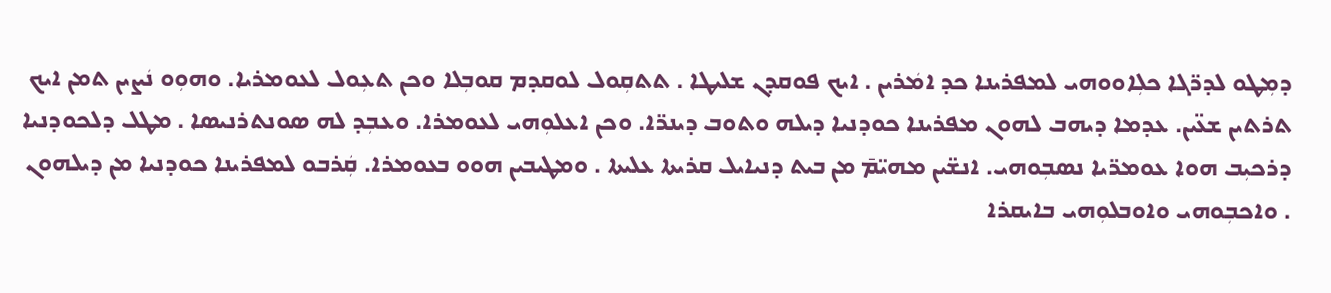ܕܡܼܛܘ ܠܕܪ̈ܓܐ ܟܠܼܐܘܘܗܝ ܠܡܦܪܝܢܐ ܟܕ ܐܡܿܪܝܢ . ܐܝܟ ܦܘܩܕܢ ܫܠܝܛܐ . ܬܬܩܼܘܠ ܠܘܩܕܡ ܩܘܒܼܠܐ ܘܟܢ ܬܥܼܘܠ ܠܥܘܡܪܝܐ. ܘܗܘܼܘ ܢܿܨܝܢ ܬܡܢ ܐܝܟ ܬܪܬܝܢ ܫܥ̈ܝܢ. ܥܕܡܐ ܕܝܗܒ ܠܗܘܢ ܡܦܪܝܢܐ ܟܘܕܢܝܐ ܕܝܠܗ ܘܬܘܒ ܕܝܢܪ̈ܐ. ܘܟܢ ܐܥܠܘܼܗܝ ܠܥܘܡܪܐ. ܘܥܒܼܕ ܠܗ ܣܘܢܬܪܢܝܣܐ . ܡܛܠ ܕܠܟܘܕܢܝܐ ܕܪܟܝܼܒ ܗܘܐ ܥܘܡܪ̈ܝܐ ܢܣܒܼܘܗܝ. ܐܢܫ̈ܝܢ ܡܗܝ̈ܡ̄ ܡܢ ܒܝܬ ܕܢܝܐܝܠ ܩܪܝܬܐ ܥܠܝܬܐ . ܘܡܛܝܒܝܢ ܗܘܘ ܒܥܘܡܪܐ. ܩܲܪܒܘ ܠܡܦܪܝܢܐ ܟܘܕܢܝܐ ܡܢ ܕܝܠܗܘܢ . ܘܐܟܒܼܘܗܝ ܘܐܘܒܠܘܼܗܝ ܒܐܝܩܪܐ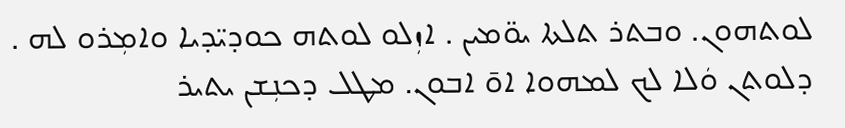ܠܘܬܗܘܢ. ܘܒܬܪ ܬܠܬܐ ܝܘ̈ܡܝܢ . ܐܙܼܠܘ ܠܘܬܗ ܟܘܕܝ̈ܕܝܐ ܘܐܡܼܪܘ ܠܗ . ܕܠܘܬܢ ܘܿܠܐ ܠܟ ܠܡܗܘܐ ܐܘ̄ ܐܒܘܢ. ܡܛܠ ܕܟܢܼܫܢ ܝܬܝܪ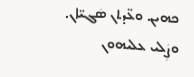ܟܗܝܢ. ܘܥ̈ܕܬܢ ܣܿܓܝ̈ܐܢ. ܘܨܲܠܝ ܥܠܝܗܘܢ